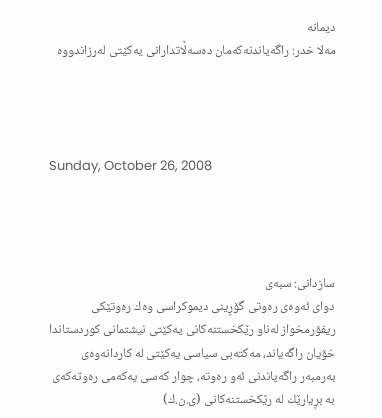دیمانه‌
مه‌لا خدر: راگه‌یاندنه‌که‌مان ده‌سه‌ڵاتدارانی یه‌کێتی له‌رزاندووه‌




Sunday, October 26, 2008




سازدانی‌: سبه‌ی‌
دوای‌ ئه‌وه‌ی‌ ره‌وتی‌ گۆڕینی‌ دیموكراسی‌ وه‌ك ره‌وتێكی‌ ریفۆرمخواز له‌ناو رێكخستنه‌كانی‌ یه‌كێتی نیشتمانی‌ كوردستاندا خۆیان راگه‌یاند، مه‌كته‌بی‌ سیاسی‌ یه‌كێتی‌ له‌ كاردانه‌وه‌ی‌ به‌رمبه‌ر راگه‌یاندنی‌ ئه‌و ره‌وته‌، چوار كه‌سی‌ یه‌كه‌می‌ ره‌وته‌كه‌ی‌ به‌ بڕیارێك له‌ رێكخستنه‌كانی‌ (ی‌.ن.ك)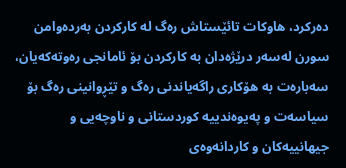ده‌ركرد، هاوكات تائێستاش ره‌گ له‌ كاركردن به‌رده‌وامن سورن له‌سه‌ر درێژه‌دان به‌ كاركردن بۆ ئامانجی‌ ره‌وته‌كه‌یان، سه‌باره‌ت به‌ هۆكاری‌ راگه‌یاندنی‌ ره‌گ و تێڕوانینی‌ ره‌گ بۆ سیاسه‌ت و په‌یوه‌ندییه‌ كوردستانی‌ و ناوچه‌یی و جیهانییه‌كان و كاردانه‌وه‌ی‌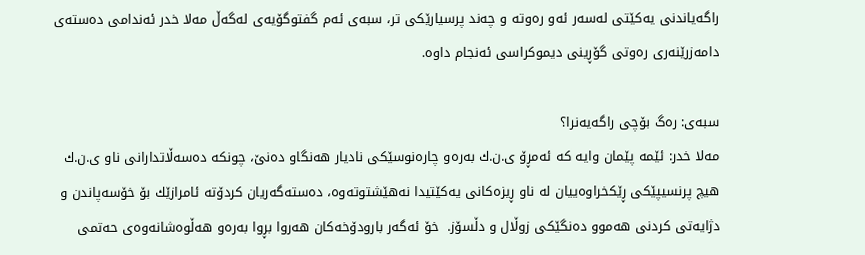راگه‌یاندنی‌ یه‌كێتی‌ له‌سه‌ر ئه‌و ره‌وته‌ و چه‌ند پرسیارێكی‌ تر، سبه‌ی‌ ئه‌م گفتوگۆیه‌ی‌ له‌گه‌ڵ مه‌لا خدر ئه‌ندامی‌ ده‌سته‌ی‌ دامه‌زرێنه‌ری‌ ره‌وتی‌ گۆڕینی‌ دیموكراسی‌ ئه‌نجام داوه‌.

سبه‌ی‌: ره‌گ بۆچی‌ راگه‌یه‌نرا؟
مه‌لا خدر: ئێمه‌ پێمان وایه‌ که‌ ئه‌مڕۆ ی.ن.ك به‌ره‌و چاره‌نوسێکی نادیار هه‌نگاو ده‌نێ، چونکه‌ ده‌سه‌ڵاتدارانی ناو ی.ن.ك هیچ پرنسیپێکی ڕێکخراوه‌ییان له‌ ناو ڕیزه‌کانی یه‌کێتیدا نه‌هێشتوته‌وه‌، ده‌سته‌گه‌ریان کردۆته‌ ئامرازێك بۆ خۆسه‌پاندن و دژایه‌تی کردنی هه‌موو ده‌نگێکی زوڵال و دڵسۆز.  خۆ ئه‌گه‌ر بارودۆخه‌کان هه‌روا بڕوا به‌ره‌و هه‌ڵوه‌شانه‌وه‌ی‌ حه‌تمی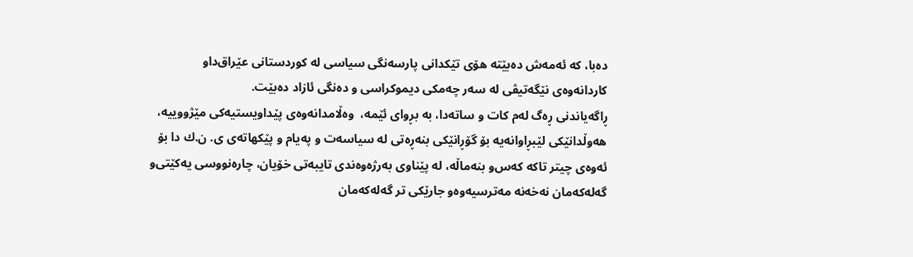ده‌با، که‌ ئه‌مه‌ش ده‌بێته ‌هۆی تێکدانی پار‌سه‌نگی سیاسی له‌ کوردستانی عێراق‌داو  کاردانه‌وه‌ی نێگه‌تیڤی له‌ سه‌ر چه‌مكی دیموکراسی و ده‌نگی ئازاد ده‌بێت.
ڕاگه‌یا‌ندنی ڕه‌گ له‌م کات و ساته‌دا، به‌ بڕوای ئێمه‌‌،  وه‌ڵامدانه‌وه‌ی پێداویستیه‌کی مێژووییه‌‌،  هه‌وڵدانێکی لێبڕاوانه‌یه‌ بۆ گۆڕانێکی بنه‌ڕه‌تی له‌ سیاسه‌ت و په‌یام و پێکهاته‌ی ی. ن.ك دا بۆ ئه‌وه‌ی چیتر تاکه‌ که‌س‌و بنه‌ماڵه، له‌ پێناوی به‌رژه‌وه‌ندی تایبه‌تی خۆیان،‌ چاره‌نووسی یه‌کێتی‌و گه‌له‌که‌مان نه‌خه‌نه‌ مه‌ترسیه‌وه‌‌و جارێکی تر گه‌له‌که‌مان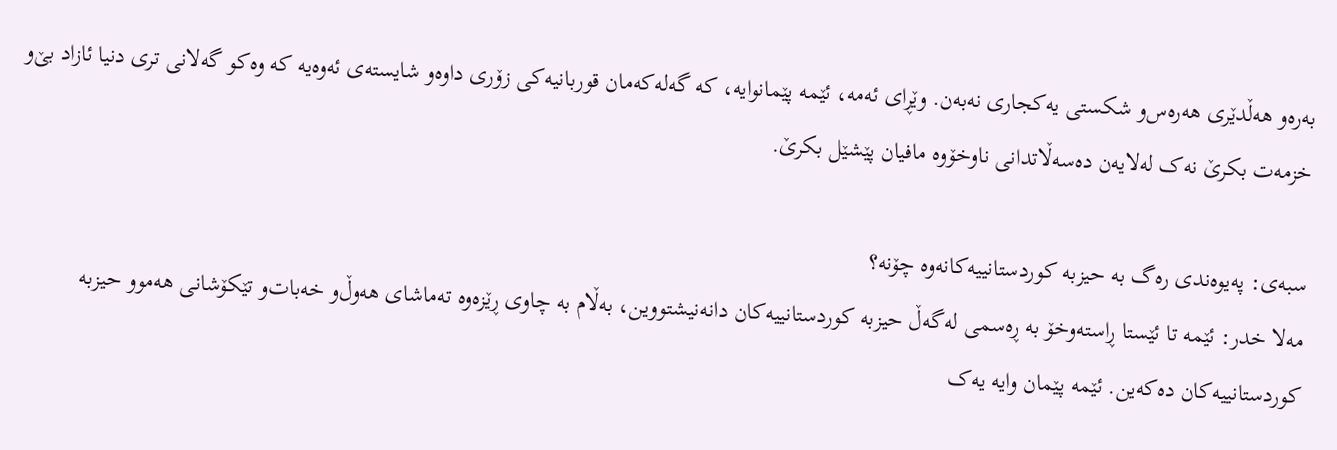به‌ره‌و هه‌ڵدێری هه‌ره‌س‌و شکستی یه‌کجاری نه‌به‌ن. وێڕای ئه‌مه‌، ئێمه‌ پێمانوایه‌، که‌ گه‌له‌که‌مان قوربانیه‌کی زۆری داوه‌‌و شایسته‌ی ئه‌وه‌یه‌ که‌ وه‌کو گه‌لانی تری دنیا ئازاد بێ‌و خزمه‌ت بکرێ نه‌ک له‌لایه‌ن ده‌سه‌ڵاتدانی ناوخۆوه‌ مافیان پێشێل بکرێ.

سبه‌ی‌: په‌یوه‌ندی‌ ره‌گ به‌ حیزبه‌ كوردستانییه‌كانه‌وه‌ چۆنه‌؟
مه‌لا خدر: ئێمه‌ تا ئێستا ڕاسته‌وخۆ به‌ ڕه‌سمی له‌گه‌ڵ حیزبه‌ کوردستانییه‌کان دانه‌نیشتووین، به‌ڵام به‌ چاوی ڕێزه‌وه‌ ته‌ماشای هه‌وڵ‌و خه‌بات‌و تێکۆشانی هه‌موو حیزبه‌ کوردستانییه‌کان ده‌که‌ین. ئێمه‌ پێمان وایه‌ یه‌ک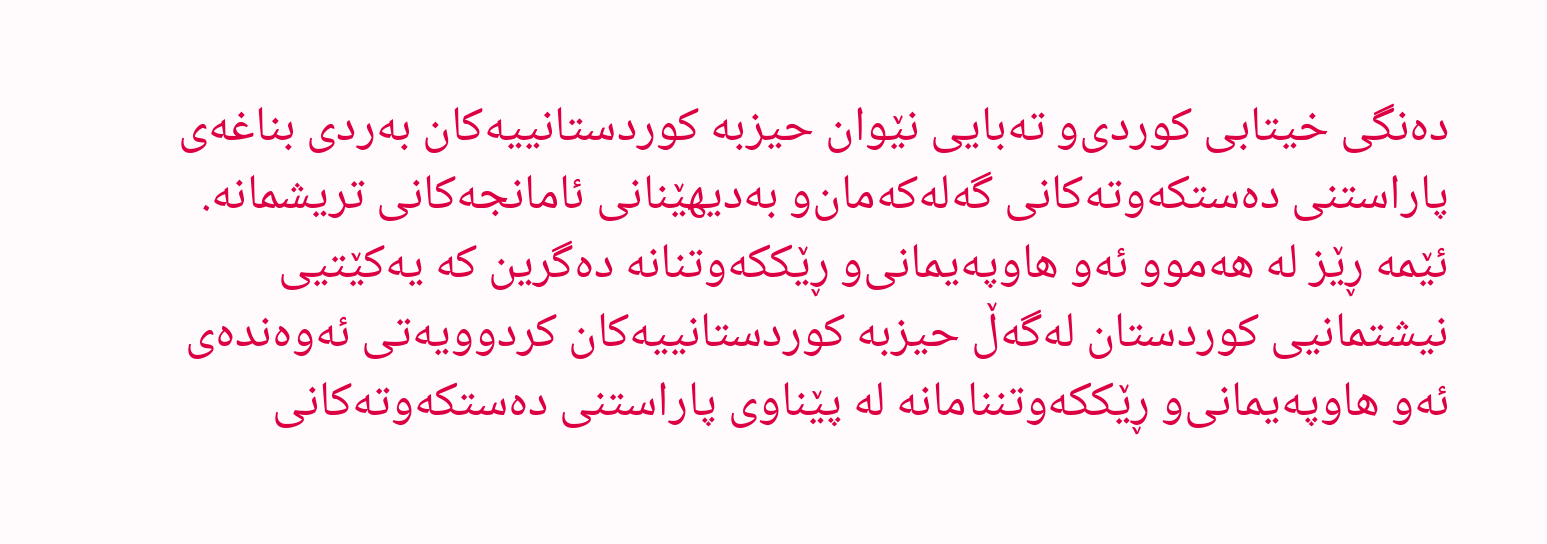ده‌نگی خیتابی کوردی‌و ته‌بایی نێوان حیزبه‌ کوردستانییه‌کان به‌ردی بناغه‌ی پاراستنی ده‌ستکه‌وته‌کانی گه‌له‌که‌مان‌و به‌دیهێنانی ئامانجه‌کانی تریشمانه‌. ئێمه ڕێز‌ له‌ هه‌موو ئه‌و هاوپه‌یمانی‌و ڕێککه‌وتنانه‌ ده‌گرین که‌ یه‌کێتیی نیشتمانیی کوردستان له‌گه‌ڵ حیزبه‌ کوردستانییه‌کان کردوویه‌تی ئه‌وه‌نده‌ی ئه‌و هاوپه‌یمانی‌و ڕێککه‌وتننامانه‌ له‌ پێناوی پاراستنی ده‌ستکه‌وته‌کانی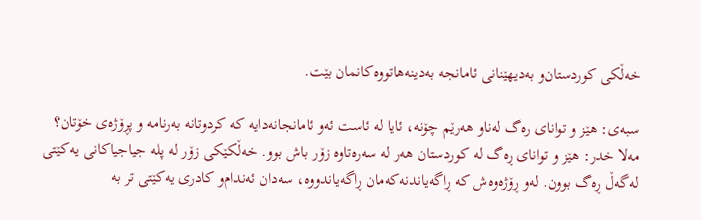خه‌ڵکی کوردستان‌و به‌دیهێنانی ئامانجه به‌دینه‌هاتووه‌‌کانمان بێت‌‌.

سبه‌ی‌: هێز و توانای‌ ره‌گ له‌ناو هه‌رێم چۆنه‌، ئایا له‌ ئاست ئه‌و ئامانجانه‌دایه‌ كه‌ كردوتانه‌ به‌رنامه‌ و پڕۆژه‌ی‌ خۆتان؟
مه‌لا خدر: هێز و توانای ڕه‌گ له‌ کوردستان هه‌ر له‌ سه‌ره‌تاوه‌ زۆر باش بوو. خه‌ڵکێکی زۆر له‌ پله‌ جیاجیاکانی یه‌کێتی له‌گه‌ڵ ڕه‌گ بوون. له‌و ڕۆژه‌وه‌ش که‌ ڕاگه‌یاندنه‌که‌مان ڕاگه‌یاندووه‌، سه‌دان ئه‌ندام‌و کادری یه‌کێتی تر به‌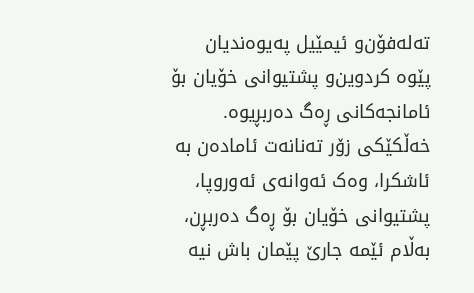ته‌له‌فۆن‌و ئیمێیل په‌یوه‌ندیان پێوه‌ کردوین‌و پشتیوانی خۆیان بۆ ئامانجه‌کانی ڕه‌گ ده‌ربڕیوه‌. خه‌ڵکێکی زۆر ته‌نانه‌ت ئاماده‌ن به‌ ئاشکرا، وه‌ک ئه‌وانه‌ی ئه‌وروپا، پشتیوانی خۆیان بۆ ڕه‌گ ده‌ربڕن، به‌ڵام ئێمه‌ جارێ پێمان باش نیه‌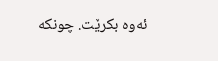ئه‌وه‌ بکرێت. چونکه‌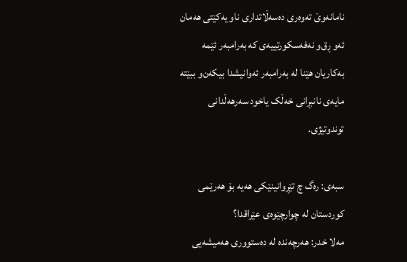نامانه‌وێ ته‌وه‌ری ده‌سه‌ڵاتداری ناو یه‌کێتی‌ هه‌مان ئه‌و ڕق‌و نه‌فه‌سکورتییه‌ی که‌ به‌رامبه‌ر ئێمه‌ به‌کاریان هێنا له‌ به‌رامبه‌ر ئه‌و‌انیشدا بیکه‌ن‌و ببێته‌ مایه‌ی نانبڕانی خه‌ڵک یاخود سه‌رهه‌ڵدانی توندوتیژی.

سبه‌ی‌: ره‌گ چ تێڕوانینێكی‌ هه‌یه‌ بۆ هه‌رێمی‌ كوردستان له‌ چوارچێوه‌ی‌ عێراقدا؟
مه‌لا خدر: هه‌رچه‌نده‌ له‌ ده‌ستووری هه‌میشه‌یی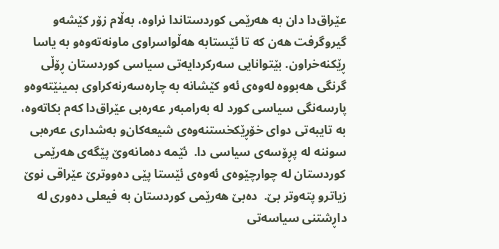عێراق‌دا دان به‌ هه‌رێمی کوردستاندا نراوه‌، به‌ڵام زۆر کێشه‌و گیروگرفت هه‌ن که‌ تا ئێستابه‌ هه‌ڵواسراوی ماونه‌ته‌وه‌‌و به‌ یاسا ڕێکنه‌خراون. بێتوانایی سه‌رکردایه‌تی سیاسی کوردستان ڕۆڵی گرنگی هه‌بووه‌ له‌وه‌ی ئه‌و کێشانه‌ به‌ چاره‌سه‌رنه‌کراوی بمینێته‌وه‌‌و پارسه‌نگی سیاسی کورد له‌ به‌رامبه‌ر عه‌ره‌بی عێراق‌دا که‌م بکاته‌‌وه‌، به‌ تایبه‌تی دوای خۆڕێکخستنه‌وه‌ی شیعه‌کان‌و به‌شداری عه‌ره‌بی سوننه‌ له‌ پڕۆسه‌ی سیاسی دا.  ئێمه‌ ده‌مانه‌وێ پێگه‌ی هه‌رێمی کوردستان له‌ چوارچێوه‌ی ئه‌وه‌ی ئێستا پێی ده‌ووترێ عێراقی نوێ زیاترو پته‌وتر بێ.  ده‌بێ هه‌رێمی کوردستان به‌ فیعلی ده‌وری له‌ داڕشتنی سیاسه‌تی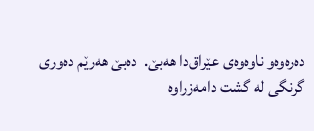ده‌ره‌وه‌‌و ناوه‌وه‌ی عێراق‌دا هه‌بێ.  ده‌بێ هه‌رێم ده‌وری گرنگی له‌ گشت دامه‌زراوه‌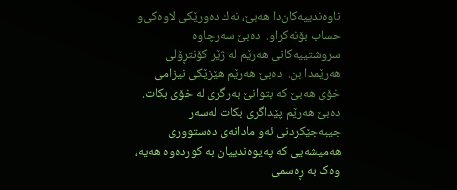ناوه‌ندییه‌کان‌دا هه‌بێ، نه‌ك ده‌ورێکی لاوه‌کی‌و حساب بۆنه‌کراو.  ده‌بێ سه‌رچاوه‌ سروشتییه‌کانی هه‌رێم له‌ ژێر کۆنتڕۆلی هه‌رێمدا بن.  ده‌بێ هه‌رێم هێزێکی نیزامی خۆی هه‌بێ که‌ بتوانێ به‌رگری له‌ خۆی بکات.  ده‌بێ هه‌رێم پێداگری بکات له‌سه‌ر جیبه‌جێکردنی ئه‌و‌ مادانه‌ی ده‌ستووری هه‌میشه‌یی که‌ په‌یوه‌ندییان به‌ کورده‌وه‌ هه‌یه‌، وه‌ک به‌ ڕه‌سمی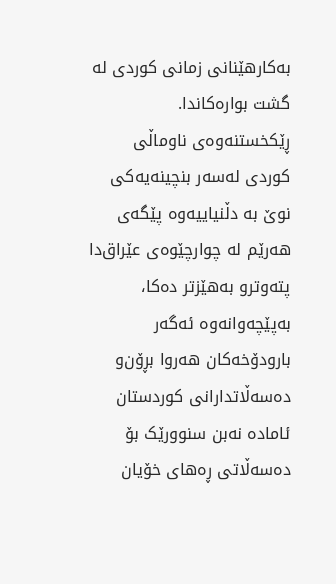به‌کارهێنانی زمانی کوردی له‌ گشت بواره‌کاندا‌.  ڕێکخستنه‌وه‌ی ناوماڵی کوردی له‌سه‌ر بنچینه‌یه‌کی نوێ به‌ دڵنیاییه‌وه‌ پێگه‌ی هه‌رێم له‌ چوارچێوه‌ی عێراق‌دا پته‌وتر‌و به‌هێزتر ده‌کا، به‌پێچه‌وانه‌وه‌ ئه‌گه‌ر بارودۆخه‌کان هه‌روا بڕۆن‌و ده‌سه‌ڵاتدارانی کوردستان ئاماده‌ نه‌بن سنوورێک بۆ ده‌سه‌ڵاتی ڕه‌های خۆیان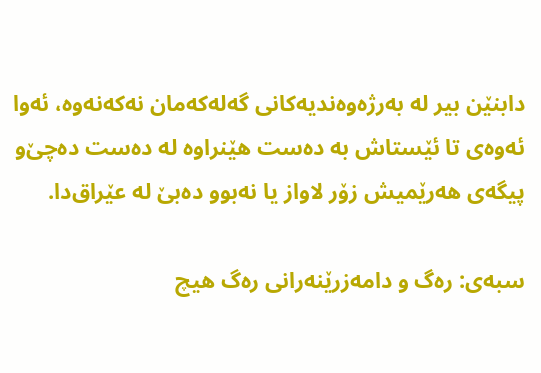دابنێن‌‌ بیر له‌ به‌رژه‌وه‌ندیه‌کانی گه‌له‌که‌مان نه‌که‌نه‌وه‌، ئه‌وا ئه‌وه‌ی تا ئێستاش به‌ ده‌ست هێنراوه له‌ ده‌ست ده‌چێ‌و پیگه‌ی هه‌رێمیش زۆر لاواز یا نه‌بوو ده‌بێ له‌ عێراق‌دا.

سبه‌ی‌: ره‌گ و دامه‌زرێنه‌رانی‌ ره‌گ هیچ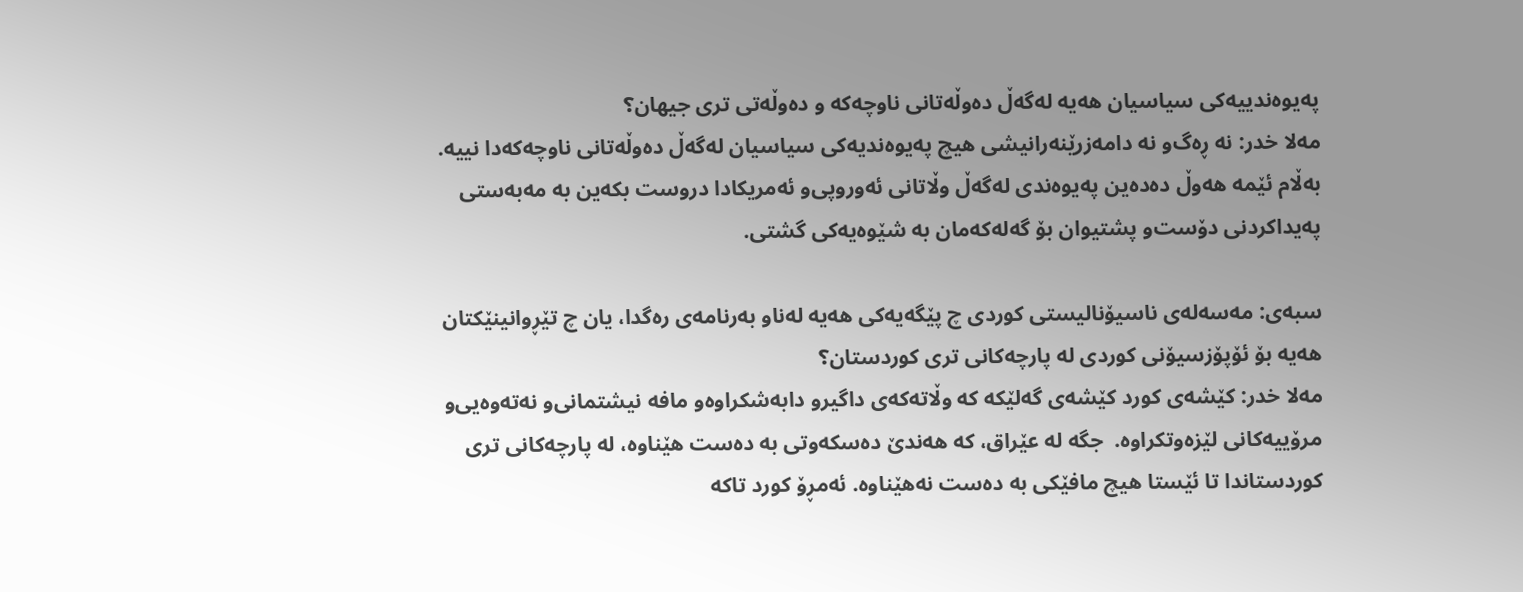په‌یوه‌ندییه‌كی‌ سیاسیان هه‌یه‌ له‌گه‌ڵ ده‌وڵه‌تانی‌ ناوچه‌كه‌ و ده‌وڵه‌تی‌ تری‌ جیهان؟
مه‌لا خدر: نه‌ ڕه‌گ‌و نه‌ دامه‌زرێنه‌رانیشی هیچ په‌یوه‌ندیه‌کی سیاسیان له‌گه‌ڵ ده‌وڵه‌تانی ناوچه‌که‌‌دا نییه‌‌. به‌ڵام ئێمه‌ هه‌وڵ ده‌ده‌ین په‌یوه‌ندی له‌گه‌ڵ وڵاتانی ئه‌وروپی‌و ئه‌مریکادا دروست بکه‌ین به‌ مه‌به‌ستی په‌یداکردنی دۆست‌و پشتیوان بۆ گه‌له‌که‌مان به‌ شێوه‌یه‌کی گشتی.

سبه‌ی‌: مه‌سه‌له‌ی‌ ناسیۆنالیستی‌ كوردی‌ چ پێگه‌یه‌كی‌ هه‌یه‌ له‌ناو به‌رنامه‌ی‌ ره‌گدا، یان چ تێڕوانینێكتان هه‌یه‌ بۆ ئۆپۆزسیۆنی‌ كوردی‌ له‌ پارچه‌كانی‌ تری‌ كوردستان؟
مه‌لا خدر: کێشه‌ی کورد کێشه‌ی گه‌لێکه‌ که‌ وڵاته‌که‌ی داگیرو دابه‌شکراوه‌‌و مافه‌ نیشتمانی‌و نه‌ته‌وه‌یی‌و مرۆییه‌کانی لێزه‌وتکراوه.  جگه‌ له‌ عێراق، که‌ هه‌ندێ ده‌سکه‌وتی به‌ ده‌ست هێناوه‌، له‌ پارچه‌کانی تری کوردستاندا تا ئێستا هیچ مافێکی به‌ ده‌ست نه‌هێناوه‌. ئه‌مڕۆ کورد تاکه‌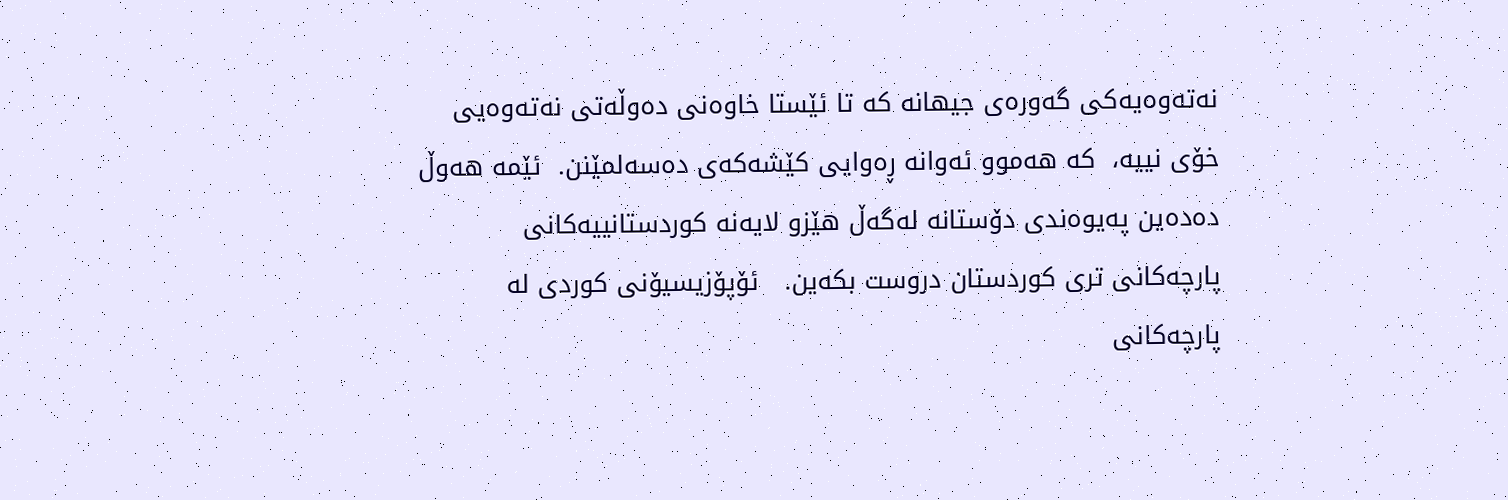نه‌ته‌وه‌یه‌کی گه‌وره‌ی جیهانه‌ که‌ تا ئێستا خاوه‌نی ده‌وڵه‌تی نه‌ته‌وه‌یی خۆی نییه‌،  که‌ هه‌موو ئه‌وانه‌ ڕه‌وایی کێشه‌که‌ی ده‌سه‌لمێنن.  ئێمه‌ هه‌وڵ ده‌ده‌ین په‌یوه‌ندی دۆستانه‌ له‌گه‌ڵ هێزو لایه‌نه‌ کوردستانییه‌کانی پارچه‌کانی تری کوردستان دروست بکه‌ین.   ئۆپۆزیسیۆنی کوردی له‌ پارچه‌کانی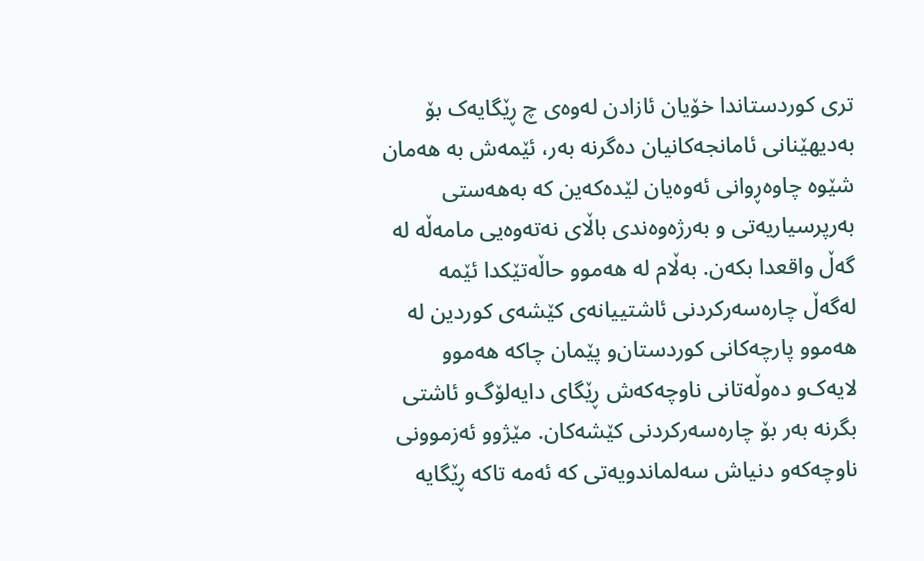تری کوردستاندا خۆیان ئازادن له‌وه‌ی چ ڕێگایه‌ک بۆ به‌دیهێنانی ئامانجه‌کانیان ده‌گرنه‌ به‌ر، ئێمه‌ش به‌ هه‌مان شێوه‌ چاوه‌ڕوانی ئه‌وه‌یان لێده‌که‌ین که‌ به‌هه‌ستی به‌رپرسیاریه‌تی و به‌رژه‌وه‌ندی باڵای نه‌ته‌وه‌یی مامه‌ڵه‌ له‌ گه‌ڵ واقعدا بکه‌ن‌. به‌ڵام له‌ هه‌موو حاڵه‌تێکدا ئێمه‌ له‌گه‌ڵ چاره‌سه‌رکردنی ئاشتییانه‌ی کێشه‌ی کوردین له‌ هه‌موو پارچه‌کانی کوردستان‌و پێمان چاکه‌ هه‌موو لایه‌ک‌و ده‌وڵه‌تانی ناوچه‌که‌ش ڕێگای دایه‌لۆگ‌و ئاشتی بگرنه‌ به‌ر بۆ چاره‌سه‌رکردنی کێشه‌کان. مێژوو ئه‌زموونی ناوچه‌که‌و دنیاش سه‌لماندویه‌تی که‌ ئه‌مه‌ تاکه‌ ڕێگایه‌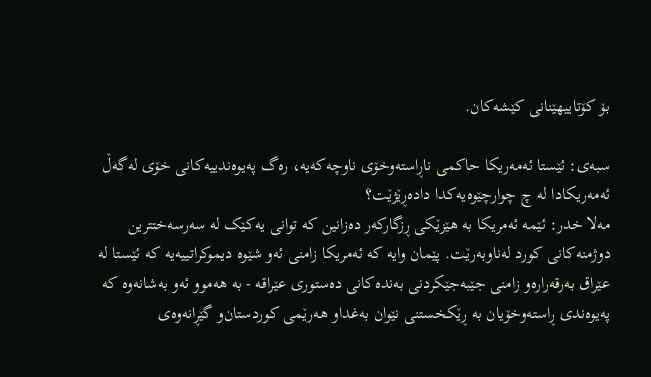بۆ کۆتاییهێنانی کێشه‌کان.

سبه‌ی‌: ئێستا ئه‌مه‌ریكا حاكمی‌ ناڕاسته‌وخۆی‌ ناوچه‌كه‌یه‌، ره‌گ په‌یوه‌ندییه‌كانی‌ خۆی‌ له‌گه‌ڵ ئه‌مه‌ریكادا له‌ چ چوارچێوه‌یه‌كدا داده‌ڕێژێت؟
مه‌لا خدر: ئێمه‌ ئه‌مریکا به‌ هێزێکی ڕزگارکه‌ر ده‌زانین‌ که‌ توانی یه‌کێک له‌ سه‌رسه‌ختترین دوژمنه‌کانی کورد له‌ناوبه‌رێت. پێمان وایه‌ که‌ ئه‌مریکا زامنی ئه‌و شێوه‌ دیموکراتییه‌یه‌ که‌ ئێستا له‌ عێراق به‌رقه‌راره‌و زامنی جێبه‌جێکردنی به‌نده‌کانی ده‌ستوری عێراقه‌ - به‌ هه‌موو ئه‌و به‌شانه‌وه‌ که‌ په‌یوه‌ندی ڕاسته‌وخۆیان به‌ ڕێکخستنی نێوان به‌غداو هه‌رێمی کوردستان‌و گێڕانه‌وه‌ی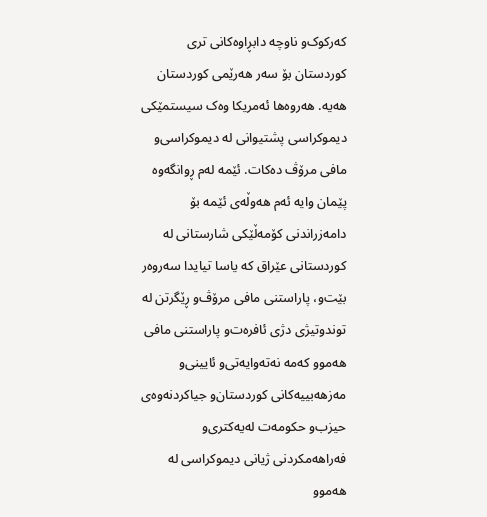که‌رکوک‌و ناوچه‌ دابڕاوه‌کانی تری کوردستان بۆ سه‌ر هه‌رێمی کوردستان هه‌یه‌. هه‌روه‌ها ئه‌مریکا وه‌ک سیستمێکی دیموکراسی پشتیوانی له‌ دیموکراسی‌و‌ مافی مرۆڤ ده‌کات. ئێمه‌ له‌م ڕوانگه‌وه‌ پێمان وایه‌ ئه‌م هه‌وڵه‌ی ئێمه‌ بۆ دامه‌زراندنی کۆمه‌ڵێکی شارستانی له‌ کوردستانی عێراق که‌ یاسا تیایدا سه‌روه‌ر بێت‌و، پاراستنی مافی مرۆڤ‌و ڕێگرتن له‌ توندوتیژی دژی ئافره‌ت‌و پاراستنی مافی هه‌موو که‌مه‌ نه‌ته‌وایه‌تی‌و ئایینی‌و مه‌زهه‌بییه‌کانی کوردستان‌و جیاکردنه‌وه‌ی حیزب‌و حکومه‌ت له‌یه‌کتری‌و فه‌راهه‌مکردنی ژیانی دیموکراسی له‌ هه‌موو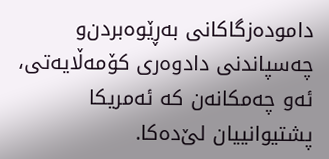داموده‌زگاکانی به‌ڕێوه‌بردن‌‌و چه‌سپاندنی دادوه‌ری کۆمه‌ڵایه‌تی، ئه‌و چه‌مكانه‌ن که‌ ئه‌مریکا پشتیوانییان لێ‌ده‌کا.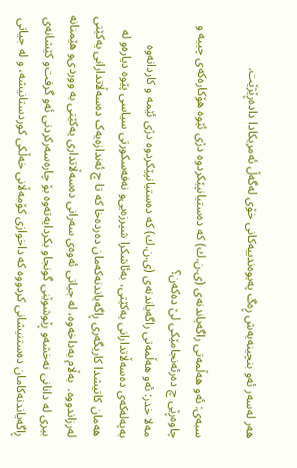هه‌ر له‌سه‌ر ئه‌و بنچینه‌یه‌ش ڕه‌گ په‌یوه‌ندییه‌کانی خۆی له‌گه‌ڵ ئه‌مریکادا داده‌ڕێژێت.

سبه‌ی‌: ئه‌و هه‌ڵمه‌تی‌ راگه‌یاندنه‌ی‌ (ی‌.ن.ك) كه‌ ده‌ستیانپێكردوه‌ دژی‌ ئێوه‌ هۆكاره‌كه‌ی‌ چییه‌ و چاوه‌ڕێی‌ چ ده‌رئه‌نجامێكی‌ لێ‌ ده‌كه‌ن؟
مه‌لا خدر: ئه‌و هه‌ڵمه‌تی‌ راگه‌یاندنه‌ی‌ (ی‌.ن.ك) كه‌ ده‌ستیانپێكردوه‌ دژی‌ ئێمه و کاردانه‌وه‌ به‌په‌له‌که‌ی ده‌سه‌ڵاتدارانی یه‌کێتی، به‌ئاشکرا شپرزه‌یی‌و نه‌فه‌سکورتی سیاسی پێوه‌ دیاره‌و له‌ هه‌مان کاتیشدا کاریگه‌ری ڕاگه‌یاندنه‌که‌مان ده‌رده‌خا که‌ تا چ ئه‌ندازه‌یه‌ک ده‌سه‌ڵاتدارانی یه‌کێتی له‌رزاندووه‌.  به‌ڵام به‌داخه‌وه‌، له‌ جیاتی ئه‌وه‌ی سه‌رانی‌ ده‌سه‌ڵاتداری یه‌کێتی به‌ ووردی‌و هێمنانه‌ بیری له‌ دانانی نه‌خشه‌و ڕێوشوێنی گونجاو بکردایه‌ته‌وه بۆ چاره‌سه‌رکردنی ئه‌و گرفت‌و کێشانه‌ی ڕاگه‌یاندنه‌کامان ده‌ستنیشانی کردووه‌‌ که‌ داخوازی کۆمه‌ڵانی خه‌ڵکی کوردستانیشه‌‌، و له‌ جیاتی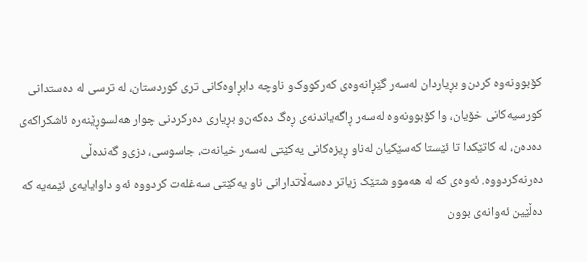کۆبوونه‌وه‌ کردن‌و بڕیاردان له‌سه‌ر گێڕانه‌وه‌ی که‌رکووک‌و ناوچه‌ دابڕاوه‌کانی تری کوردستان، له‌ ترسی له‌ ده‌ستدانی کورسیه‌کانی خۆیان، وا کۆبوونه‌وه‌ له‌سه‌ر ڕاگه‌یاندنه‌ی ڕه‌گ ده‌که‌ن‌و بڕیاری ده‌رکردنی چوار هه‌لسوڕێنه‌ره‌ ئاشکراکه‌ی ده‌ده‌ن، له‌ کاتێکدا تا ئێستا که‌سێکیان له‌ناو ڕیزه‌کانی یه‌کێتی له‌سه‌ر خیانه‌ت، جاسوسی، دزی‌و گه‌نده‌ڵی ده‌رنه‌کردووه‌. ئه‌وه‌ی که‌ له‌ هه‌موو شتێک زیاتر ده‌سه‌ڵاتدارانی ناو یه‌کێتی سه‌غله‌ت کردووه‌ ئه‌و داوایایه‌‌ی ئێمه‌یه‌ که‌ ده‌ڵێین ئه‌وانه‌ی بوون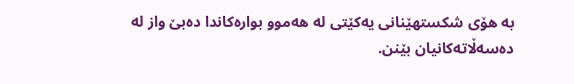به‌ هۆی شکستهێنانی یه‌کێتی‌ له‌ هه‌موو بواره‌کاندا ده‌بێ واز له‌ ده‌سه‌ڵاته‌کانیان بێنن.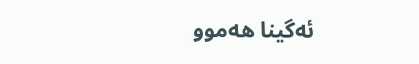ئه‌گینا هه‌موو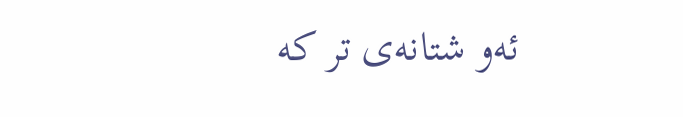ئه‌و شتانه‌ی تر که‌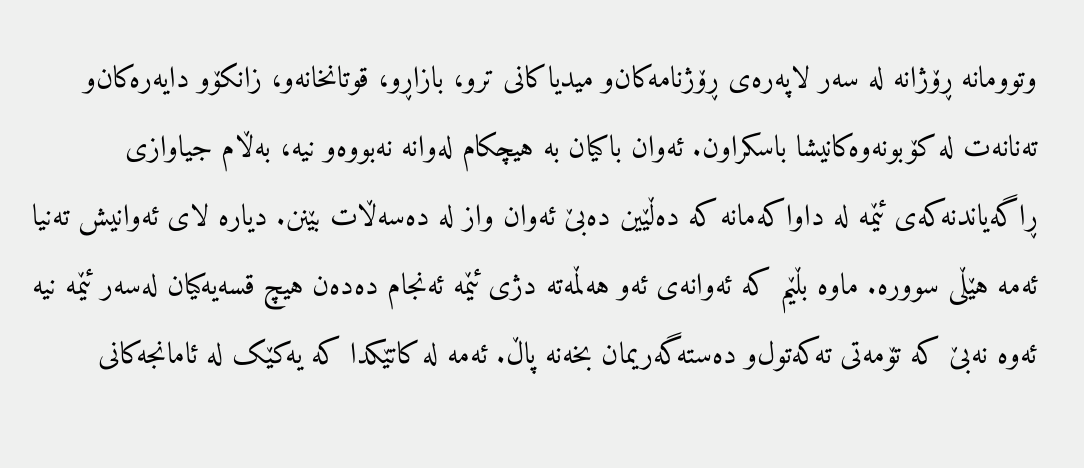وتوومانه‌ ڕۆژانه‌ له‌ سه‌ر لاپه‌ره‌ی ڕۆژنامه‌کان‌و میدیاکانی تر‌و، بازاڕو، قوتانخانه‌و، زانکۆو دایه‌ره‌کان‌و ته‌نانه‌ت له‌ کۆبونه‌وه‌کانیشا باسکراون. ئه‌وان باکیان به‌ هیچکام له‌وانه‌ نه‌بووه‌و نیه،‌ به‌ڵام جیاوازی ڕاگه‌یاندنه‌که‌‌ی ئێمه‌ له‌ داواکه‌مانه‌ که‌ ده‌ڵێین ده‌بێ ئه‌وان واز له‌ ده‌سه‌ڵات بێنن. دیاره‌ لای ئه‌وانیش ته‌نیا ئه‌مه‌ هێڵی سووره‌. ماوه‌ بڵێم که‌ ئه‌وانه‌ی ئه‌و هه‌ڵمه‌ته دژی ئێمه‌ ئه‌نجام ده‌ده‌ن هیچ قسه‌یه‌کیان له‌سه‌ر ئێمه‌ نیه‌ ئه‌وه‌ نه‌بێ که‌ تۆمه‌تی ته‌که‌تول‌و ده‌سته‌گه‌ریمان بخه‌نه‌ پاڵ. ئه‌مه‌ له‌ کاتێکدا که‌ یه‌کێک له‌ ئامانجه‌کانی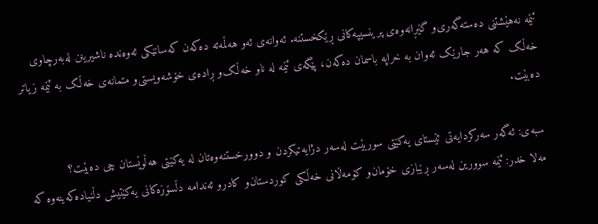ئێمه‌ نه‌هێشتنی ده‌سته‌گه‌ری‌و گێڕانه‌وه‌ی پرینسیپه‌کانی ڕێکخستنه‌. ئه‌وانه‌ی ئه‌و هه‌ڵمه‌ته‌ ده‌که‌ن که‌سانێکی ئه‌وه‌نده‌ ناشیرینن له‌به‌رچاوی خه‌ڵک که‌ هه‌ر جارێک ئه‌وان به‌ خراپه‌ باسمان ده‌که‌ن، پێگه‌ی ئێمه له‌ ناو خه‌ڵک‌‌‌و ڕاده‌ی خۆشه‌ویستی‌و متمانه‌ی خه‌ڵک به‌ ئێمه‌ زیاتر ده‌بێت.

سبه‌ی‌: ئه‌گه‌ر سه‌ركردایه‌تی‌ ئێستای‌ یه‌كێتی‌ سوربێت له‌سه‌ر دژایه‌تیكردن و دوورخستنه‌وه‌تان له‌ یه‌كێتی‌ هه‌ڵوێستان چی‌ ده‌بێت؟
مه‌لا خدر: ئێمه‌ سوورین له‌سه‌ر ڕێبازی خۆمان‌و کۆمه‌ڵانی خه‌ڵکی کوردستان‌و کادر‌و ئه‌ندامه‌ دڵسۆزه‌کانی یه‌کێتیش دڵنیاده‌که‌ینه‌وه‌ که‌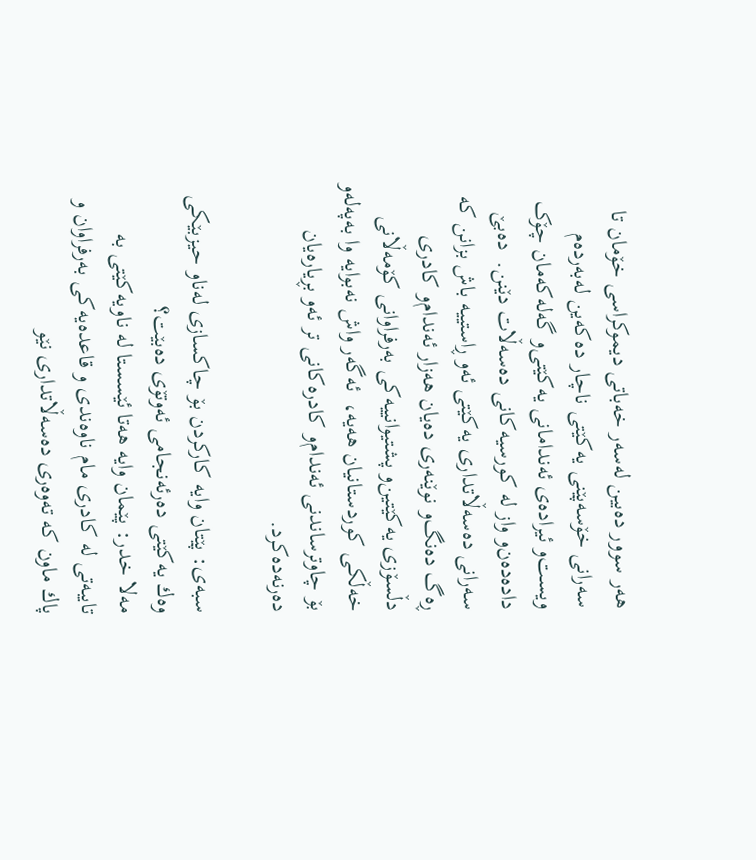هه‌ر سوو‌ر ده‌بین له‌سه‌ر خه‌باتی دیموکراسی خۆمان تا سه‌رانی خۆسه‌پێنی‌ یه‌کێتی ناچار ده‌که‌ین له‌به‌رده‌م ویست‌و ئیراده‌ی ئه‌ندامانی یه‌کێتی‌و گه‌له‌که‌مان چۆک داده‌ده‌‌ن‌و واز له‌ کورسیه‌کانی ده‌سه‌ڵات دێنن.  ده‌بێ سه‌رانی ده‌سه‌ڵاتداری یه‌کێتی ئه‌و ڕاستییه ‌باش بزانن که‌ ڕه‌گ ده‌نگ‌و نوێنه‌ری ده‌یان هه‌زار ئه‌ندام‌و کادری دڵسۆزی یه‌کێتین‌و پشتیوانییه‌کی به‌رفراوانی کۆمه‌ڵانی خه‌ڵکی کوردستانیان هه‌یه،  ئه‌گه‌ر واش نه‌بوایه‌ وا به‌په‌له‌‌و بۆ چاوترساندنی ئه‌ندام‌و کادره‌کانی تر ئه‌و‌ بڕیاره‌یان ده‌رنه‌ده‌کرد.

سبه‌ی‌: پێتان وایه‌ كاركردن بۆ چاكسازی‌ له‌ناو حیزبێكی‌ وه‌ك یه‌كێتی‌ ده‌رئه‌نجامی‌ ئه‌وتۆی‌ ده‌بێت؟
مه‌لا خدر: پێمان وایه ‌هه‌تا ئێسستا له‌ ناویه‌کێتی به‌ تایبه‌تی له‌ کادری مام ناوه‌ندی و قاعده‌یه‌کی به‌رفراوان و  پاك ماون که‌ ته‌وه‌ری ده‌سه‌ڵاتداری نێو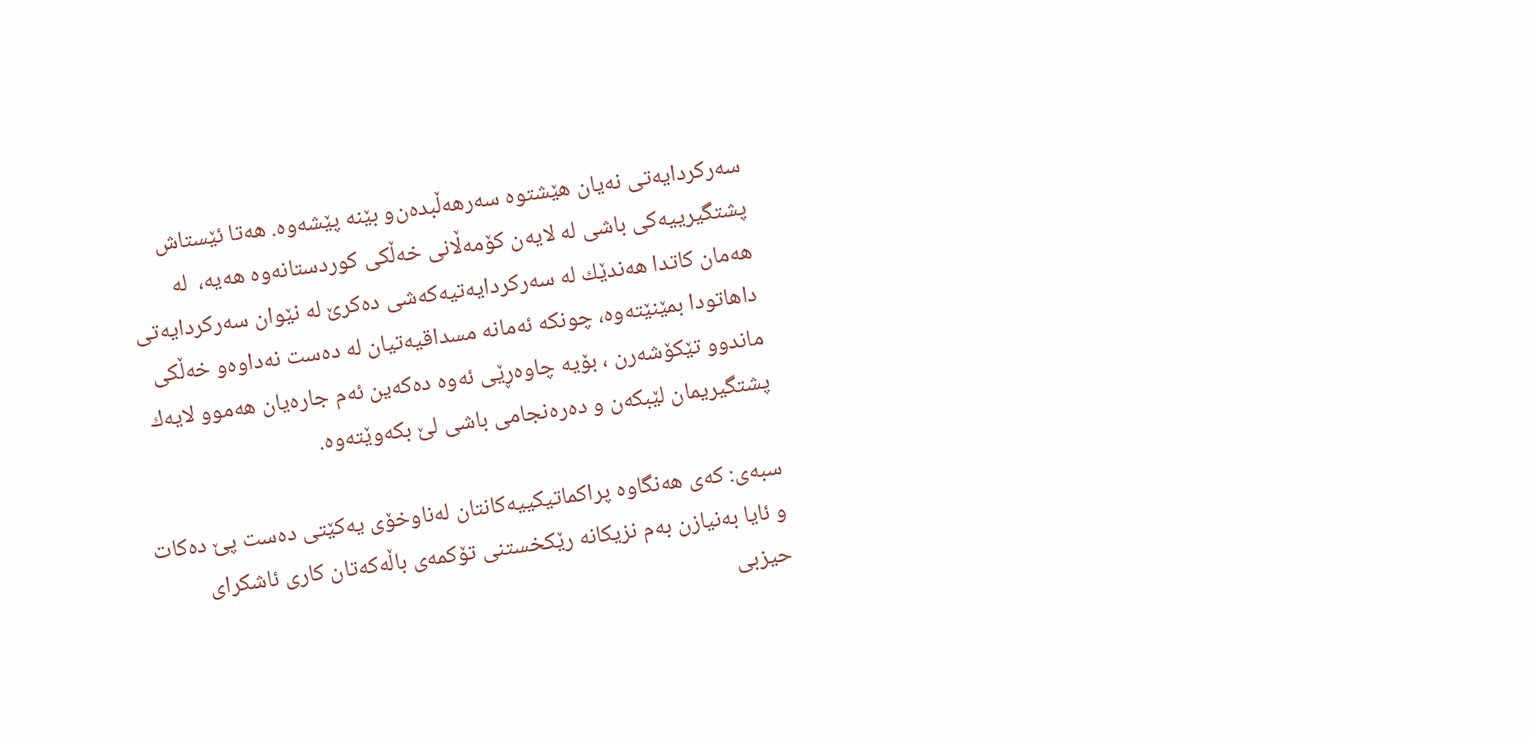سه‌رکردایه‌تی نه‌یان ‌هێشتوه سه‌رهه‌ڵبده‌ن‌و بێنه‌ پێشه‌وه‌. هه‌تا ئێستاش پشتگیرییه‌کی باشی له‌ لایه‌ن کۆمه‌ڵانی خه‌ڵکی کوردستانه‌وه‌ هه‌یه‌‌،  له‌ هه‌مان کاتدا هه‌ندێك له‌ سه‌رکردایه‌تیه‌که‌شی ده‌کرێ له‌ نێوان سه‌رکردایه‌تی داهاتودا بمێنێته‌وه، چونکه‌ ئه‌مانه‌ مسداقیه‌تیان له‌ ده‌ست نه‌داوه‌و خه‌ڵکی ماندوو تێکۆشه‌رن ، بۆیه‌ چاوه‌ڕێی ئه‌وه‌ ده‌که‌ین ئه‌م جاره‌یان هه‌موو لایه‌ك پشتگیریمان لێبکه‌ن و ده‌ره‌نجامی باشی لێ بکه‌وێته‌وه‌.

سبه‌ی‌: كه‌ی‌ هه‌نگاوه‌ پراكماتیكییه‌كانتان له‌ناوخۆی‌ یه‌كێتی‌ ده‌ست پێ ده‌كات و ئایا به‌نیازن به‌م نزیكانه‌ رێكخستنی‌ تۆكمه‌ی‌ باڵه‌كه‌تان كاری‌ ئاشكرای‌ حیزبی‌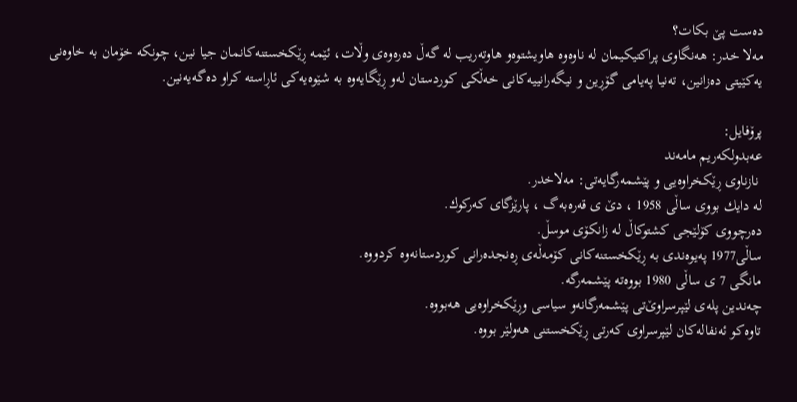ده‌ست پێ بكات؟
مه‌لا خدر: هه‌نگاوی پراکتیکیمان له‌ ناوه‌وه‌‌ هاویشتوه‌و‌ هاوته‌ریب‌ له‌ گه‌ڵ ده‌ره‌وه‌ی وڵات، ئێمه‌ ڕێکخستنه‌کانمان جیا نین، چونکه‌ خۆمان به‌ خاوه‌نی یه‌کێیتی ده‌زانین، ته‌نیا په‌یامی گۆڕین و نیگه‌رانییه‌کانی خه‌ڵکی کوردستان له‌و ڕێگایه‌وه‌ به‌ شێوه‌یه‌کی ئاڕاسته‌ کراو ده‌گه‌یه‌نین.

پرۆفایل:
عه‌بدولکه‌ریم مامه‌ند
 نازناوی ڕێکخراوه‌یی و پێشمه‌رگایه‌تی: مه‌لاخدر.
له‌ دایك بووی ساڵی 1958 ، دێ ی قه‌ره‌به‌گ ، پارێزگای که‌رکوك.
ده‌رچووی کۆلێجی کشتوکاڵ له‌ زانکۆی موسڵ.
ساڵی1977 په‌یوه‌ندی به‌ ڕێکخستنه‌کانی کۆمه‌ڵه‌ی ڕه‌نجده‌رانی کوردستانه‌وه ‌کردووه‌.
مانگی 7 ی ساڵی 1980 بووه‌ته‌ پێشمه‌رگه‌.
چه‌ندین پله‌ی لێپرسراوێ‌تی پێشمه‌رگانه‌و سیاسی وڕێکخراوه‌یی هه‌بووه‌.
تاوه‌کو ئه‌نفاله‌کان لێپرسراوی که‌رتی ڕێکخستنی هه‌ولێر بووه‌.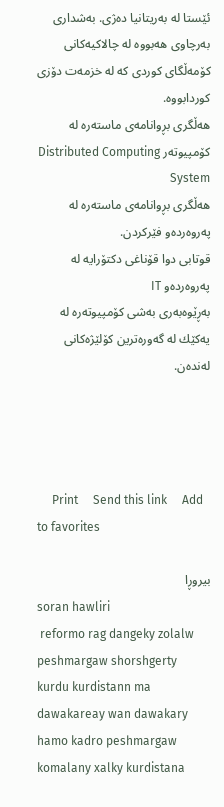ئێستا له‌ به‌ریتانیا ده‌ژی. به‌شداری به‌رچاوی هه‌بووه‌ له‌ چالاکیه‌کانی کۆمه‌ڵگای کوردی که‌ له‌ خزمه‌ت دۆزی کوردابووه‌.
هه‌ڵگری بڕوانامه‌ی ماسته‌ره‌ له‌ کۆمپیوته‌ر Distributed Computing System
هه‌ڵگری بڕوانامه‌ی ماسته‌ره‌ له‌ په‌روه‌رده‌و فێرکردن.
قوتابی دوا قۆناغی دکتۆرایه له‌ په‌روه‌رده‌و IT
به‌ڕێوه‌به‌ری به‌شی کۆمپیوته‌ره‌‌ له‌ یه‌کێك له‌ گه‌وره‌ترین کۆلێژه‌کانی له‌نده‌ن.




     Print     Send this link     Add to favorites

بیروڕا
soran hawliri
 reformo rag dangeky zolalw peshmargaw shorshgerty kurdu kurdistann ma dawakareay wan dawakary hamo kadro peshmargaw komalany xalky kurdistana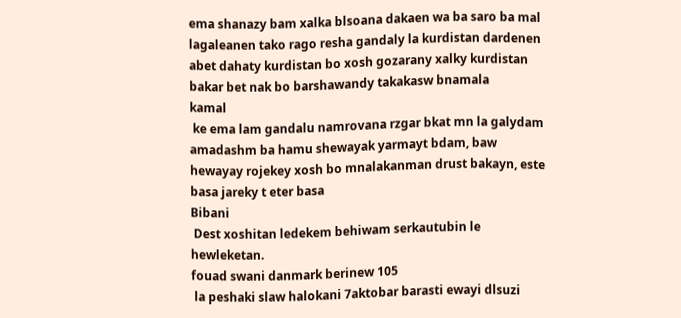ema shanazy bam xalka blsoana dakaen wa ba saro ba mal lagaleanen tako rago resha gandaly la kurdistan dardenen abet dahaty kurdistan bo xosh gozarany xalky kurdistan bakar bet nak bo barshawandy takakasw bnamala
kamal
 ke ema lam gandalu namrovana rzgar bkat mn la galydam amadashm ba hamu shewayak yarmayt bdam, baw hewayay rojekey xosh bo mnalakanman drust bakayn, este basa jareky t eter basa
Bibani
 Dest xoshitan ledekem behiwam serkautubin le hewleketan.
fouad swani danmark berinew 105
 la peshaki slaw halokani 7aktobar barasti ewayi dlsuzi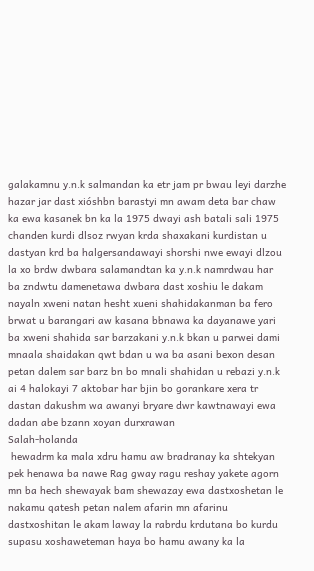galakamnu y.n.k salmandan ka etr jam pr bwau leyi darzhe hazar jar dast xióshbn barastyi mn awam deta bar chaw ka ewa kasanek bn ka la 1975 dwayi ash batali sali 1975 chanden kurdi dlsoz rwyan krda shaxakani kurdistan u dastyan krd ba halgersandawayi shorshi nwe ewayi dlzou la xo brdw dwbara salamandtan ka y.n.k namrdwau har ba zndwtu damenetawa dwbara dast xoshiu le dakam nayaln xweni natan hesht xueni shahidakanman ba fero brwat u barangari aw kasana bbnawa ka dayanawe yari ba xweni shahida sar barzakani y.n.k bkan u parwei dami mnaala shaidakan qwt bdan u wa ba asani bexon desan petan dalem sar barz bn bo mnali shahidan u rebazi y.n.k ai 4 halokayi 7 aktobar har bjin bo gorankare xera tr dastan dakushm wa awanyi bryare dwr kawtnawayi ewa dadan abe bzann xoyan durxrawan
Salah-holanda
 hewadrm ka mala xdru hamu aw bradranay ka shtekyan pek henawa ba nawe Rag gway ragu reshay yakete agorn mn ba hech shewayak bam shewazay ewa dastxoshetan le nakamu qatesh petan nalem afarin mn afarinu dastxoshitan le akam laway la rabrdu krdutana bo kurdu supasu xoshaweteman haya bo hamu awany ka la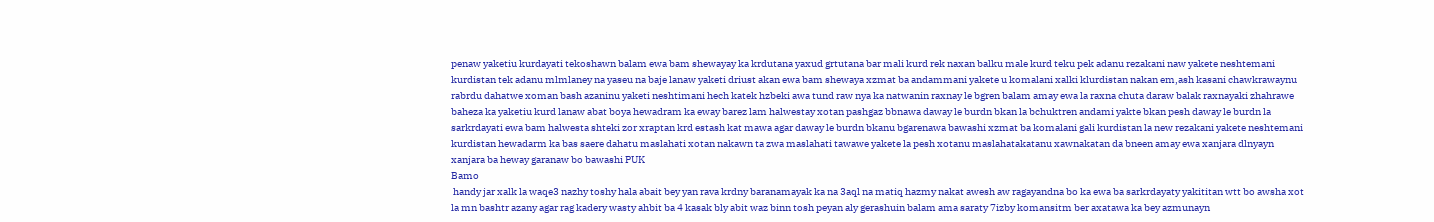penaw yaketiu kurdayati tekoshawn balam ewa bam shewayay ka krdutana yaxud grtutana bar mali kurd rek naxan balku male kurd teku pek adanu rezakani naw yakete neshtemani kurdistan tek adanu mlmlaney na yaseu na baje lanaw yaketi driust akan ewa bam shewaya xzmat ba andammani yakete u komalani xalki klurdistan nakan em,ash kasani chawkrawaynu rabrdu dahatwe xoman bash azaninu yaketi neshtimani hech katek hzbeki awa tund raw nya ka natwanin raxnay le bgren balam amay ewa la raxna chuta daraw balak raxnayaki zhahrawe baheza ka yaketiu kurd lanaw abat boya hewadram ka eway barez lam halwestay xotan pashgaz bbnawa daway le burdn bkan la bchuktren andami yakte bkan pesh daway le burdn la sarkrdayati ewa bam halwesta shteki zor xraptan krd estash kat mawa agar daway le burdn bkanu bgarenawa bawashi xzmat ba komalani gali kurdistan la new rezakani yakete neshtemani kurdistan hewadarm ka bas saere dahatu maslahati xotan nakawn ta zwa maslahati tawawe yakete la pesh xotanu maslahatakatanu xawnakatan da bneen amay ewa xanjara dlnyayn xanjara ba heway garanaw bo bawashi PUK
Bamo
 handy jar xalk la waqe3 nazhy toshy hala abait bey yan rava krdny baranamayak ka na 3aql na matiq hazmy nakat awesh aw ragayandna bo ka ewa ba sarkrdayaty yakititan wtt bo awsha xot la mn bashtr azany agar rag kadery wasty ahbit ba 4 kasak bly abit waz binn tosh peyan aly gerashuin balam ama saraty 7izby komansitm ber axatawa ka bey azmunayn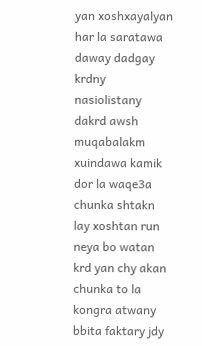yan xoshxayalyan har la saratawa daway dadgay krdny nasiolistany dakrd awsh muqabalakm xuindawa kamik dor la waqe3a chunka shtakn lay xoshtan run neya bo watan krd yan chy akan chunka to la kongra atwany bbita faktary jdy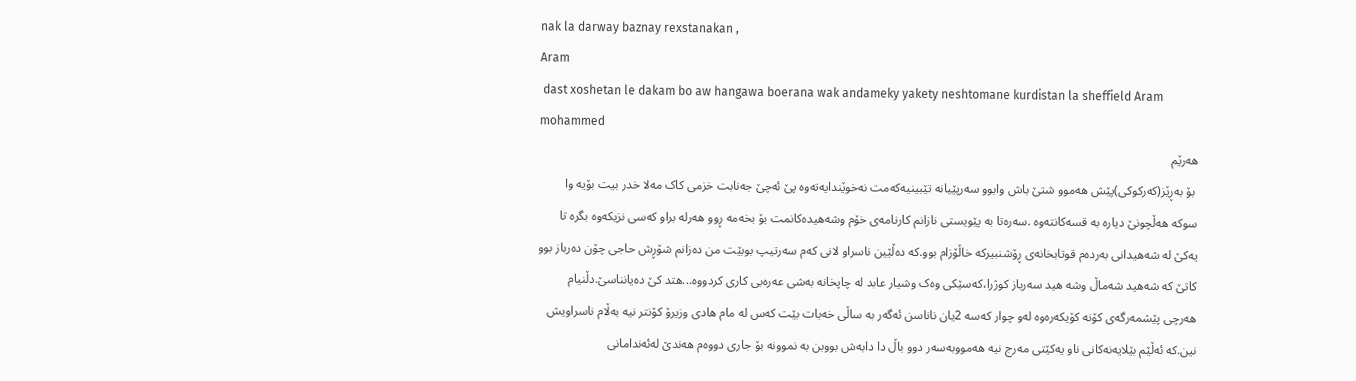nak la darway baznay rexstanakan ,
Aram
 dast xoshetan le dakam bo aw hangawa boerana wak andameky yakety neshtomane kurdistan la sheffield Aram mohammed
هه‌رێم
 بۆ به‌ڕێز(که‌رکوکی)پێش هه‌موو شتێ باش وابوو سه‌رپێیانه‌ تێبینیه‌که‌مت نه‌خوێندایه‌ته‌وه‌ پێ ئه‌چێ جه‌نابت خزمی کاک مه‌لا خدر بیت بۆیه‌ وا سوکه‌ هه‌ڵچونێ دیاره‌ به‌ قسه‌کانته‌وه‌ .سه‌ره‌تا به‌ پێویستی نازانم کارنامه‌ی خۆم وشه‌هیده‌کانمت بۆ بخه‌مه‌ ڕوو هه‌رله‌ براو که‌سی نزیکه‌وه‌ بگره‌ تا یه‌کێ له‌ شه‌هیدانی به‌رده‌م قوتابخانه‌ی ڕۆشنبیرکه‌ خاڵۆزام بوو.که‌ ده‌ڵێین ناسراو لانی که‌م سه‌رتیپ بوبێت من ده‌زانم شۆڕش حاجی چۆن ده‌رباز بوو کاتێ که‌ شه‌هید شه‌ماڵ وشه‌ هید سه‌رباز کوژرا،که‌سێکی وه‌ک وشیار عابد له‌ چاپخانه‌ به‌شی عه‌ره‌بی کاری کردووه...هتد کێ ده‌یانناسێ.دڵنیام هه‌رچی پێشمه‌رگه‌ی کۆنه‌ کۆیکه‌ره‌وه‌ له‌و چوار که‌سه‌ 2یان ناناسن ئه‌گه‌ر به‌ ساڵی خه‌بات بێت که‌س له‌ مام هادی وزیرۆ کۆنتر نیه‌ به‌ڵام ناسراویش نین.که‌ ئه‌ڵێم بێلایه‌نه‌کانی ناو یه‌کێتی مه‌رج نیه‌ هه‌مووبه‌سه‌ر دوو باڵ دا دابه‌ش بووبن به‌ نموونه‌ بۆ جاری دووه‌م هه‌ندێ له‌ئه‌ندامانی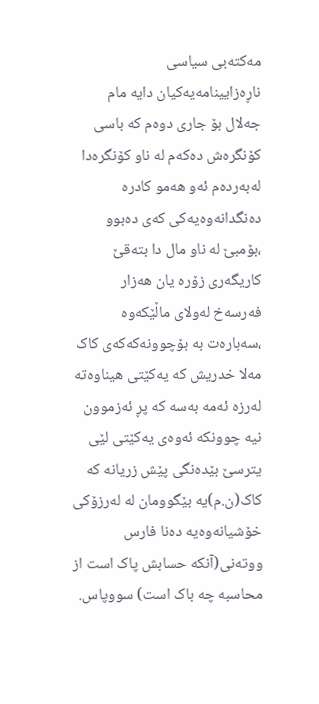مه‌کته‌بی‌ سیاسی ناڕه‌زایینامه‌یه‌کیان دایه‌ مام جه‌لال بۆ جاری دوه‌م که‌ باسی کۆنگره‌ش ده‌که‌م له‌ ناو کۆنگره‌دا له‌به‌رده‌م ئه‌و هه‌مو کادره‌ ده‌نگدانه‌وه‌یه‌کی که‌ی ده‌بوو ،بۆمبێ له‌ ناو مال دا بته‌قێ کاریگه‌ری زۆره‌ یان هه‌زار فه‌رسه‌خ له‌ولای ماڵێکه‌وه‌ ،سه‌باره‌ت به‌ بۆچوونه‌که‌که‌ی کاک مه‌لا خدریش که‌ یه‌کێتی هیناوه‌ته‌ له‌رزه‌ ئه‌مه‌ به‌سه‌ که‌ پڕ ئه‌زموون نیه‌ چوونکه‌ ئه‌وه‌ی یه‌کێتی لێی یترسێ بێده‌نگی پێش زریانه‌ که‌ کاک(ن.م)يه‌ بێگوومان له‌ له‌رزۆکی خۆشیانه‌وه‌یه‌ ده‌نا فارس ووته‌نی(آنکه‌ حسابش پاک است از محاسبه‌ چه‌ باک است) سووپاس.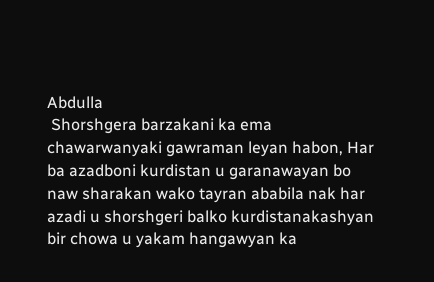Abdulla
 Shorshgera barzakani ka ema chawarwanyaki gawraman leyan habon, Har ba azadboni kurdistan u garanawayan bo naw sharakan wako tayran ababila nak har azadi u shorshgeri balko kurdistanakashyan bir chowa u yakam hangawyan ka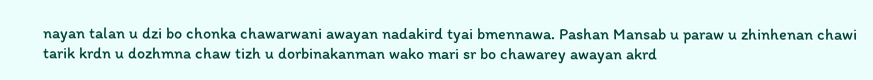nayan talan u dzi bo chonka chawarwani awayan nadakird tyai bmennawa. Pashan Mansab u paraw u zhinhenan chawi tarik krdn u dozhmna chaw tizh u dorbinakanman wako mari sr bo chawarey awayan akrd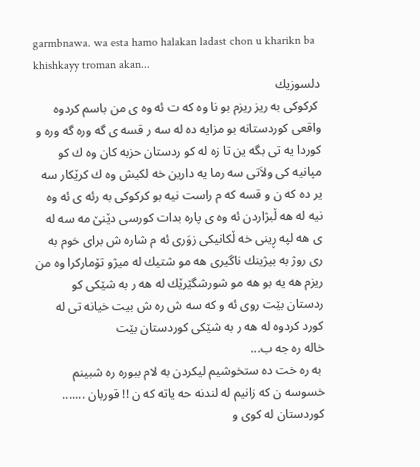garmbnawa. wa esta hamo halakan ladast chon u kharikn ba khishkayy troman akan...
دلسوزيك
 كركوكی‌ به ریز ریزم بو نا وه كه ت ئه وه ی‌ من باسم كردوه واقعی‌ كوردستانه بو مزایه ده له سه ر قسه ی‌ گه وره گه وره و كوردا یه تی‌ بگه ین تا زه له كو ردستان حزبه كان وه ك كو مپانیه كی‌ ولاَتی‌ سه رما یه دارین خه لكیش وه ك كرێكار سه یر ده كه ن و قسه كه م راست نیه بو كركوكی‌ به رئه ی‌ ئه وه نیه له هه ڵبژاردن ئه وه ی‌ پاره بدات كورسی‌ دێنێ‌ مه سه له ی‌ هه لپه ڕینی‌ خه ڵكانیكی‌ زوَری‌ ئه م شاره ش برای‌ خوم به ری‌ روژ به بیژینك ناگیری‌ هه مو شتیك له میژو تۆماركرا وه من ریزم هه یه بو هه مو شورشگێرێك له هه ر به شێكی‌ كو ردستان بێت روی‌ ئه و كه سه ش ره ش بیت خیانه تی‌ له كورد كردوه‌ له هه ر به شێكی‌ كوردستان بێت
خاله ره جه ب...
 به ره خت ده ستخوشيم ليكردن به لام ببوره ره شبينم خسوسه ن كه زانيم له لندنه حه ياته كه ن !! قوربان ....... كوردستان له كوى و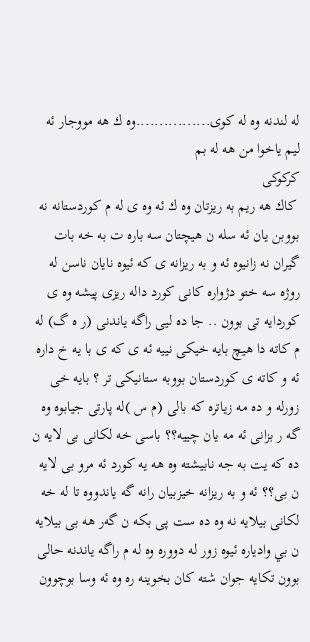له لندنه وه له كوى................وه ك هه مووجار ئه ليم ياخوا من هه له بم
كركوكى
 كاك هه ريم به ريزتان وه ك ئه وه ى له م كوردستانه نه بووبن يان ئه سله ن هيچتان سه باره ت به خه بات گيران نه زانيوه ئه و به ريزانه ى كه ئيوه نايان ناسن له روژه سه ختو دژواره كانى كورد داله ريزى پيشه وه ى كوردايه تى بوون .. جا ده ليى راگه ياندنى (ر ه گ) له م كاته دا هيچ بايه خيكى نييه ئه ى كه ى با يه خ داره ئه و كاته ى كوردستان بووبه ستانيكى تر ؟ بايه خى زورله و ده مه زياتره كه بالى (م س )له پارتى جيابوه وه گه ر بزانى ئه مه يان چييه؟؟ باسى خه لكانى بى لايه ن ده كه يت به جه نابيشته وه هه يه كورد ئه مرو بى لايه ن بى؟؟ ئه و به ريزانه خيزبيان رانه گه ياندووه تا له خه لكانى بيلايه نه وه ده ست پى بكه ن گه‌ر هه بى بيلايه ن بي وادياره ئيوه زور له دووره وه له م راگه ياندنه حالى بوون تكايه جوان شته كان بخوينه ره وه ئه وسا بوچوون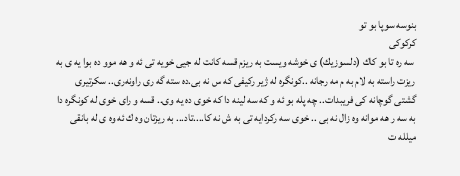بنوسه سوپا بو تو
كركوكى
 سه ره تا بو كاك (دلسوزيك) ى خوشه ويست به ريزم قسه كانت له جيى خويه تى ئه و هه موو ده بوا يه ى به ريزت راسته به لام به م مه رجانه ..كونگره له ژير ركيفى كه س نه بى.ده سته گه رى راونه‌رى.. سكرتيرى گشتى گوچانه كى فريبدات.. چه پله بو ئه و كه سه لينه دا كه خوى ده يه وى.. قسه و راى خوى له كونگره دا به سه ر هه موانه وه زال نه بى .. خوى سه ركردايه تى به ش نه كا....تاد... به ريزتان وه ك ئه وه ى له بانقى ميلله ت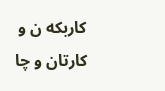كاربكه ن و كارتان و چا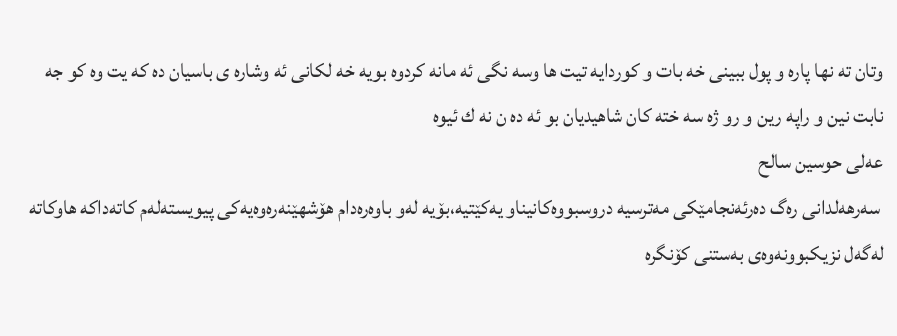وتان ته نها پاره و پول ببينى خه بات و كوردايه تيت ها وسه نگى ئه مانه كردوه بويه خه لكانى ئه وشاره ى باسيان ده كه يت وه كو جه نابت نين و راپه رين و رو ژه سه خته كان شاهيديان بو ئه ده ن نه ك ئيوه
عه‌لی حوسین سالح
 سه‌رهه‌لدانی ره‌گ ده‌رئه‌نجامێکی مه‌ترسیه‌ دروسبووه‌کانیناو یه‌کێتیه‌،بۆیه‌ له‌و باوه‌ره‌دام هۆشهێنه‌ره‌وه‌یه‌کی پیویسته‌له‌م کاته‌داکه‌ هاوکاته‌ له‌گه‌ل نزیکبوونه‌وه‌ی به‌ستنی کۆنگره‌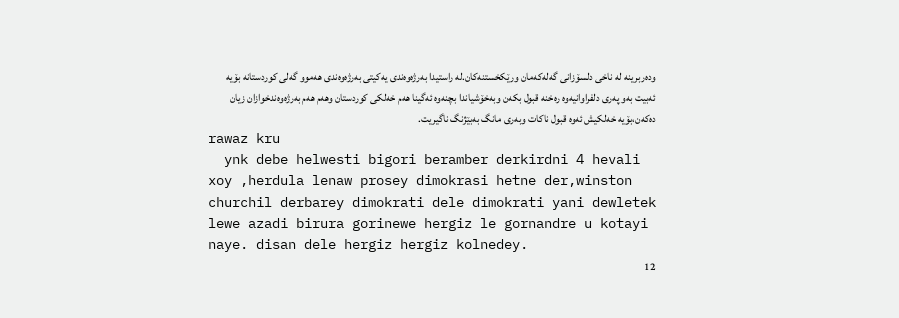وده‌ربرینه‌ له‌ ناخی دلسۆزانی گه‌له‌که‌مان ورێکخستنه‌کان.له‌ راستیدا به‌رژه‌وه‌ندی یه‌کیتی به‌رژه‌وه‌ندی هه‌موو گه‌لی کوردستانه‌ بۆیه‌ ئه‌بیت به‌و په‌ری دلفراوانیه‌وه‌ ره‌خنه‌ قبول بکه‌ن وبه‌خۆشیاندا بچنه‌وه‌ ئه‌گینا هه‌م خه‌لکی کوردستان وهه‌م هه‌م به‌رژه‌وه‌ندخوازان زیان ده‌که‌ن،بۆیه‌ خه‌لکیش ئه‌وه‌ قبول ناکات وبه‌ری مانگ به‌بێژنگ ناگیریت.
rawaz kru
  ynk debe helwesti bigori beramber derkirdni 4 hevali xoy ,herdula lenaw prosey dimokrasi hetne der,winston churchil derbarey dimokrati dele dimokrati yani dewletek lewe azadi birura gorinewe hergiz le gornandre u kotayi naye. disan dele hergiz hergiz kolnedey.
12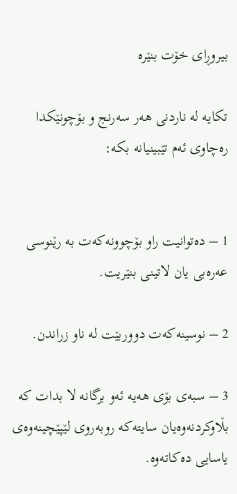بیروڕای خۆت بنێره‌

تکایه‌ له‌ ناردنی هه‌ر سه‌رنج و بۆچونێکدا ره‌چاوی ئه‌م تێبینیانه‌ بکه‌:


1 – ده‌توانیت راو بۆچوونه‌که‌ت به‌ رێنوسی عه‌ره‌بی یان لاتینی بنێریت.

2 – نوسینه‌که‌ت دووربێت له‌ ناو زراندن.

3 – سبه‌ی بۆی هه‌یه‌ ئه‌و برگانه‌ لا بدات که‌ بڵاوکردنه‌وه‌یان سایته‌که‌ روبه‌روی لێپێچینه‌وه‌ی یاسایی ده‌کاته‌وه‌.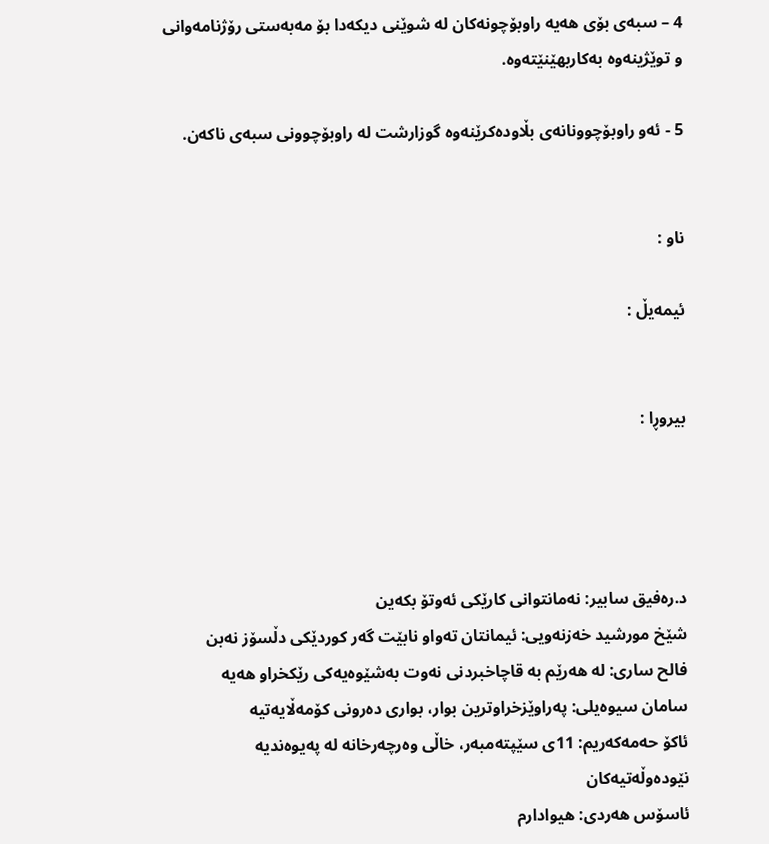4 – سبه‌ی بۆی هه‌یه‌ راوبۆچونه‌کان له‌ شوێنی دیکه‌دا بۆ مه‌به‌ستی رۆژنامه‌وانی و توێژینه‌وه‌ به‌کاربهێنێته‌وه‌.

5 - ئه‌و راوبۆچوونانه‌ی بڵاوده‌کرێنه‌وه‌ گوزارشت له‌ راوبۆچوونی سبه‌ی ناکه‌ن.


ناو :

ئیمه‌یڵ :


بیروڕا :




د.ره‌فیق سابیر: نه‌مانتوانی کارێکی ئه‌وتۆ بکه‌ین
شێخ مورشید خه‌زنه‌ویی: ئیمانتان ته‌واو نابێت گه‌ر کوردێکی دڵسۆز نه‌بن
فالح ساری‌: له‌ هه‌رێم به‌ قاچاخبردنی نه‌وت به‌شێوه‌یه‌كی رێكخراو هه‌یه‌
سامان سیوه‌یلی: په‌راوێزخراوترین بوار، بواری ده‌رونی كۆمه‌ڵایه‌تیه‌
ئاکۆ حه‌مه‌که‌ریم: 11ی سێپته‌مبه‌ر، خاڵی وه‌رچه‌رخانه‌ له‌ په‌یوه‌ندیه‌ نێوده‌وڵه‌تیه‌کان
ئاسۆس هه‌ردی‌: هیوادارم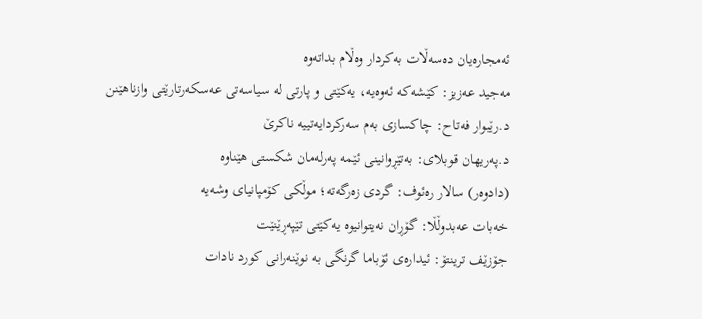ئه‌مجاره‌یان ده‌سه‌ڵات به‌كردار وه‌ڵام بداته‌وه‌
مەجید عەزیز: کێشه‌که‌ ئه‌وه‌یه‌، یەکێتی و پارتی لە سیاسەتی عەسکەرتارێتی وازناهێنن
د.رێبوار فه‌تاح: چاكسازی به‌م سه‌ركردایه‌تییه‌ ناكرێ
د.په‌ریهان قوبلای: به‌تێڕوانینی ئێمه‌ په‌رله‌مان شكستی هێناوه‌
(دادوەر) سالار رەئوف: گردی زەرگەتە؛ موڵکی كۆمپانیای وشەیە
خه‌بات عه‌بدوڵڵا: گۆڕان نه‌یتوانیوه‌ یه‌کێتی تێپه‌ڕێنێت
جۆزێف ترینتۆ: ئیداره‌ی ئۆباما گرنگی به‌ نوێنه‌رانی كورد نادات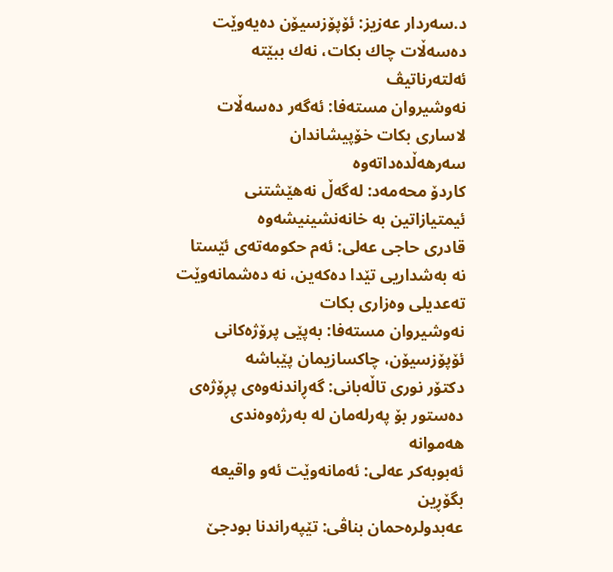د.سه‌ردار عه‌زیز: ئۆپۆزسیۆن ده‌یه‌وێت ده‌سه‌ڵات چاك بكات، نه‌ك ببێته‌ ئه‌لته‌رناتیڤ
نه‌وشیروان مسته‌فا: ئه‌گه‌ر ده‌سه‌ڵات لاساری‌ بكات خۆپیشاندان سه‌رهه‌ڵده‌داته‌وه‌
كاردۆ محه‌مه‌د: له‌گه‌ڵ نه‌هێشتنی‌ ئیمتیازاتین به‌ خانه‌نشینیشه‌وه‌
قادری حاجی عەلی: ئەم حكومەتەی ئێستا نە بەشداریی تێدا دەكەین، نە دەشمانەوێت تەعدیلی وه‌زاری بكات
نه‌وشیروان مسته‌فا: به‌پێی پرۆژه‌كانی ئۆپۆزسیۆن، چاكسازیمان پێباشه‌
دكتۆر نوری‌ تاڵه‌بانی‌: گه‌ڕاندنه‌وه‌ی‌ پڕۆژه‌ی‌ ده‌ستور بۆ په‌رله‌مان له‌ به‌رژه‌وه‌ندی‌ هه‌موانه‌
ئه‌بوبه‌كر عه‌لی‌: ئه‌مانه‌وێت ئه‌و واقیعه‌ بگۆڕین
عه‌بدولره‌حمان بناڤی‌: تێپه‌راندنا بودجێ‌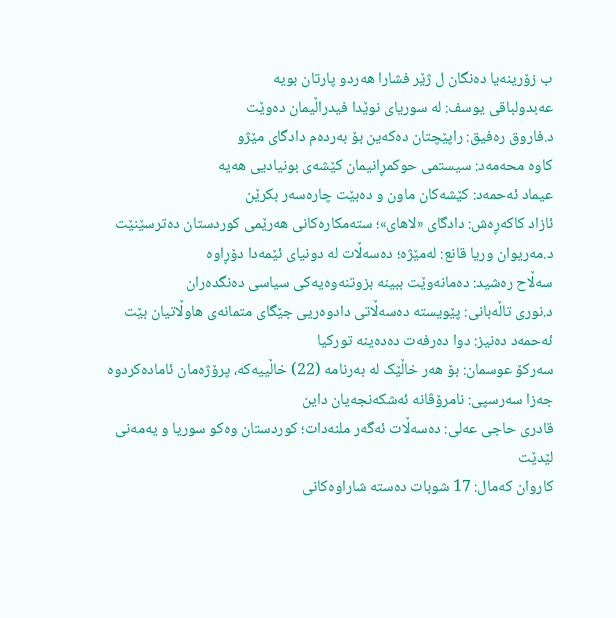ب زۆرینه‌یا ده‌نگان ل ژێر فشارا هه‌ردو پارتان بویه‌
عه‌بدولباقی‌ یوسف: له‌ سوریای‌ نوێدا فیدراڵیمان ده‌وێت
د.فاروق ره‌فیق: راپێچتان ده‌كه‌ین بۆ به‌رده‌م دادگای‌ مێژو
كاوه‌ محه‌مه‌د: سیستمی حوكمڕانیمان كێشه‌ی بونیادیی هه‌یه‌
عیماد ئەحمەد: کێشه‌کان ماون و ده‌بێت چاره‌سه‌ر بکرێن
ئازاد كاكەڕەش: دادگای «لاهای»؛ ستەمكارەكانی هەرێمی كوردستان دەترسێنێت
د.مه‌ریوان وریا قانع: لەمێژە؛ دەسەڵات لە دونیای ئێمەدا دۆڕاوە
سەڵاح رەشید: ده‌مانه‌وێت ببینه بزوتنه‌وه‌یه‌کی سیاسی ده‌نگده‌ران
د.نوری تاڵەبانی: پێویستە دەسەڵاتی دادوەریی جێگای متمانەی هاوڵاتیان بێت
ئه‌حمه‌د ده‌نیز: دوا ده‌رفه‌ت ده‌ده‌ینه‌ تورکیا
سه‌ركۆ عوسمان: بۆ هه‌ر خاڵێک له‌ به‌رنامه‌ (22) خاڵییه‌كه‌، پرۆژه‌مان ئاماده‌كردوه‌
جەزا سەرسپی: نامرۆڤانە ئه‌شکه‌نجه‌یان داین
قادری حاجی عه‌لی: ده‌سه‌ڵات ئه‌گه‌ر ملنه‌دات؛ کوردستان وه‌کو سوریا و یه‌مه‌نی لێدێت
كاروان كه‌مال: 17 شوبات ده‌سته‌ شاراوه‌كانی‌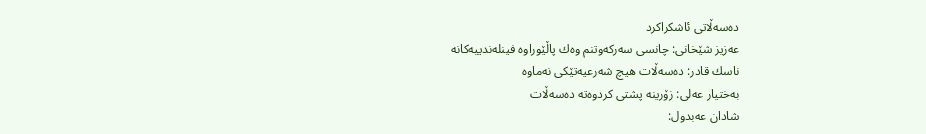ده‌سه‌ڵاتی‌ ئاشكراكرد
عەزیز شێخانی: چانسی سه‌ركه‌وتنم وه‌ك پاڵێوراوه‌ فینله‌ندییه‌كانه‌
ناسك قادر: ده‌سه‌ڵات هیچ شه‌رعیه‌تێكی‌ نه‌ماوه‌
بەختیار عەلی: زۆرینە پشتی كردوەتە دەسەڵات
شادان عه‌بدول: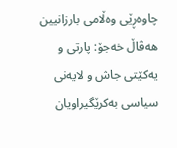چاوه‌ڕێی‌ وه‌ڵامی‌ بارزانیین
هه‌ڤاڵ خه‌جۆ: پارتی‌ و یه‌كێتی‌ جاش و لایه‌نی‌ سیاسی به‌كرێگیراویان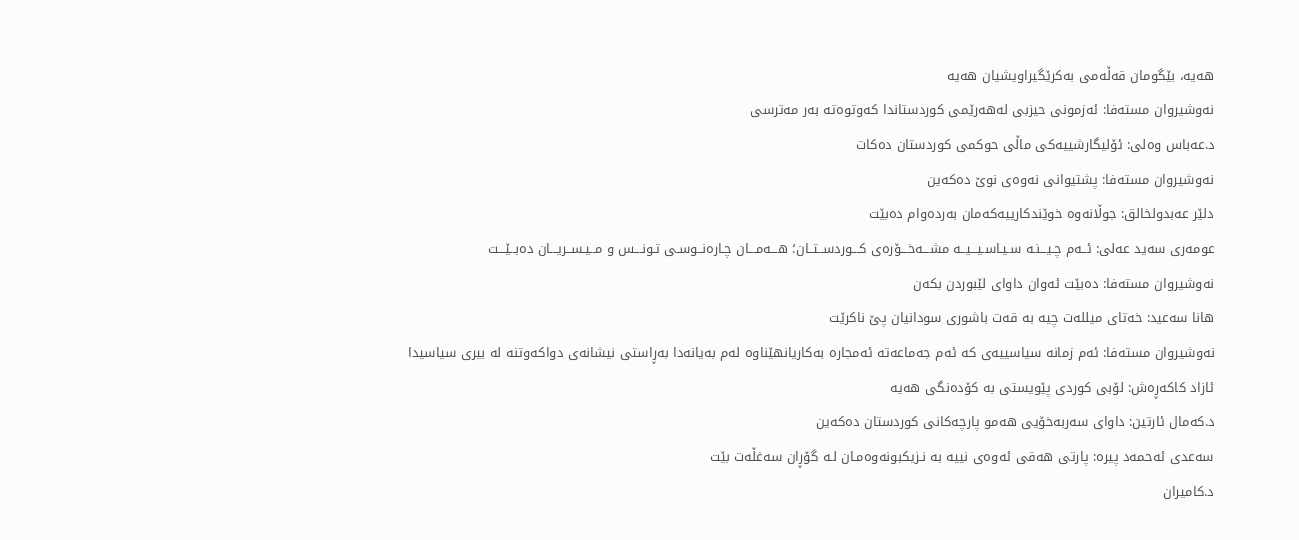هه‌یه‌، بێگومان قه‌ڵه‌می‌ به‌كرێگیراویشیان هه‌یه‌
نه‌وشیروان مسته‌فا: ئه‌زمونی‌ حیزبی‌ له‌هه‌رێمی‌ كوردستاندا كه‌وتوه‌ته‌ به‌ر مه‌ترسی‌
د.عه‌باس وه‌لی: ئۆلیگارشییەکی ماڵی حوکمی کوردستان ده‌کات
نه‌وشیروان مسته‌فا: پشتیوانی‌ نه‌وه‌ی‌ نوێ‌ ده‌كه‌ین
دلێر عه‌بدولخالق: جوڵانه‌وه‌ خوێندكارییه‌كه‌مان به‌رده‌وام ده‌بێت
عومه‌ری سه‌ید عه‌لی: ئــه‌م چـیـــنـه‌ سـیـاسـیـــیــه‌ مشـــه‌خـــۆره‌ی کـــوردســتــان؛ هـــه‌مـــان چـاره‌نــوسـی تـونـــس‌ و مــیـســریـــان ده‌بــێـــت
نه‌وشیروان مسته‌فا: ده‌بێت ئه‌وان داوای لێبوردن بکه‌ن
هانا سه‌عید: خەتای میللەت چیە بە قەت باشوری سودانیان پێ ناكرێت
نه‌وشیروان مسته‌فا: ئه‌م زمانه‌ سیاسییه‌ی‌ كه‌ ئه‌م جه‌ماعه‌ته‌ ئه‌مجاره‌ به‌كاریانهێناوه‌ له‌م به‌یانه‌دا به‌ڕاستی‌ نیشانه‌ی‌ دواكه‌وتنه‌ له‌ بیری سیاسیدا
ئازاد كاكه‌ڕه‌ش: لۆبی‌ كوردی‌ پێویستی‌ به‌ كۆده‌نگی‌ هه‌یه‌
د.که‌مال ئارتین: داوای‌ سەربەخۆیی‌ هەمو پارچەکانی‌ کوردستان دەکه‌ین
سه‌عدی‌ ئه‌حمه‌د پیره‌: پارتی‌ هه‌قی‌ ئه‌وه‌ی‌ نییه‌ به‌ نـزیكبونه‌وه‌مـان لـه‌ گۆڕان سه‌غڵه‌ت بێت
د.كامیران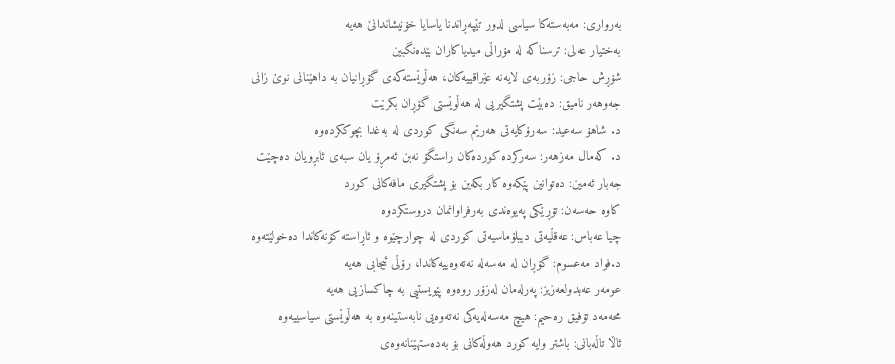به‌رواری‌: مه‌به‌سته‌كا سیاسی لدور تێپه‌ڕاندنا یاسایا خۆنیشاندانێ‌ هه‌یه‌
به‌ختیار عه‌لی‌: ترسناكه‌ له‌ مۆراڵی‌ میدیاكاران بێده‌نگبین
شۆڕش حاجی: زۆربه‌ی لایه‌نه‌ عێراقییه‌كان، هه‌ڵوێسته‌كه‌ی‌ گۆڕانیان به‌ داهێنانی‌ نوێ‌ زانی‌
جه‌وهه‌ر نامیق: ده‌بێت پشتگیریی‌ له‌ هه‌ڵوێستی گۆڕان بكرێت
د. شاهۆ سه‌عید: سه‌رۆكایه‌تی‌ هه‌رێم سه‌نگی‌ كوردی‌ له‌ به‌غدا بچوككرده‌وه‌
د. كه‌مال مه‌زهه‌ر: سه‌ركرده‌ كورده‌كان راستگۆ نه‌بن ئه‌مڕۆ یان سبه‌ی ئابڕویان ده‌چێت
جه‌بار ئه‌مین: ده‌توانین پێكه‌وه‌ كار بكه‌ین بۆ پشتگیری‌ مافه‌كانی‌ كورد
كاوه‌ حه‌سه‌ن: تۆڕێكی‌ په‌یوه‌ندی‌ به‌رفراوانمان دروستكردوه
چیا عه‌باس: عەقڵیەتی دیبلۆماسیەتی کوردی لە چوارچێوە و ئاڕاستە کۆنەکاندا دەخولێتەوە
د.فواد مه‌عسوم: گۆڕان له‌ مه‌سه‌له‌ نه‌ته‌وه‌ییه‌كاندا، رۆڵی‌ ئیجابی‌ هه‌یه‌
عومه‌ر عه‌بدولعه‌زیز: په‌رله‌مان‌ له‌زۆر روه‌وه‌ پێویستیی‌ به‌ چاكسازیی‌ هه‌یه‌
محه‌مه‌د تۆفیق ره‌حیم: هیچ مه‌سه‌له‌یه‌كی نه‌ته‌وه‌یی‌ نابه‌ستینه‌وه‌ به‌ هه‌ڵوێستی‌ سیاسییه‌وه‌
ئاڵا تاڵه‌بانی: باشتر وایه‌ كورد هه‌وڵه‌كانی بۆ به‌ده‌ستهێنانه‌وه‌ی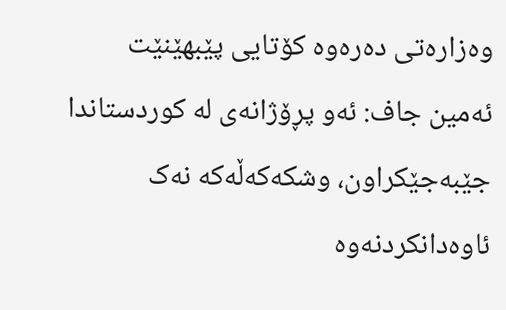وه‌زاره‌تی ده‌ره‌وه‌ كۆتایی پێبهێنێت
ئه‌مین جاف: ئەو پڕۆژانەی لە کوردستاندا جێبەجێکراون، وشکەکەڵەکە نەک ئاوەدانکردنەوە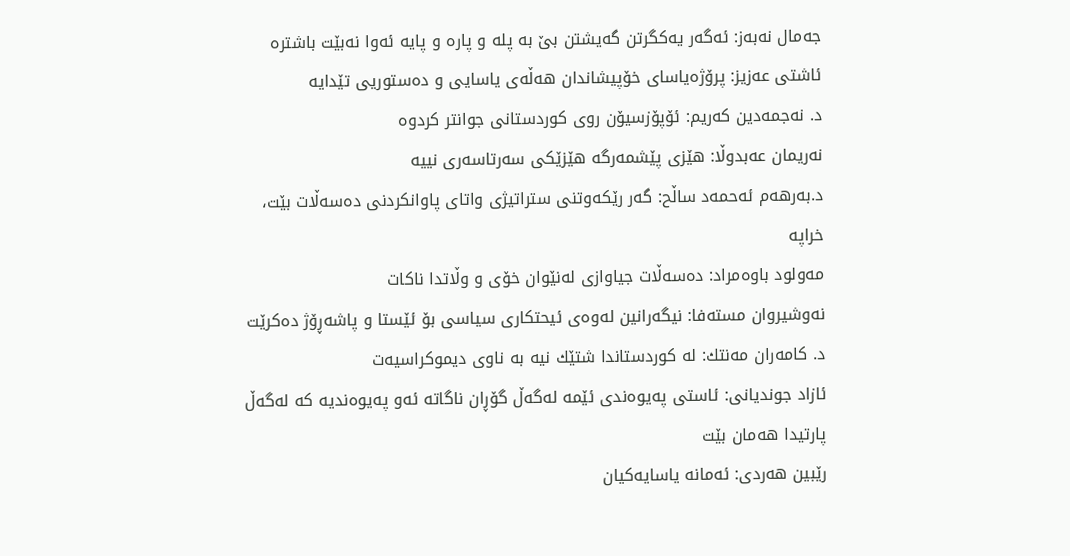جه‌مال نه‌به‌ز: ئەگەر یەکگرتن گەیشتن بێ بە پلە و پارە و پایە ئەوا نه‌بێت باشتره‌
ئاشتی‌ عه‌زیز: پرۆژه‌یاسای‌ خۆپیشاندان هه‌ڵه‌ی‌ یاسایی‌ و ده‌ستوریی تێدایه‌
د. نه‌جمه‌دین كه‌ریم: ئۆپۆزسیۆن روی‌ كوردستانی‌ جوانتر كردوه‌
نه‌ریمان عه‌بدوڵا: هێزی پێشمه‌رگه‌ هێزێکی سه‌رتاسه‌ری نییه‌
د.به‌رهه‌م ئه‌حمه‌د ساڵح: گه‌ر رێكه‌وتنی‌ ستراتیژی‌ واتای‌ پاوانكردنی‌ ده‌سه‌ڵات بێت، خراپه‌
مه‌ولود باوه‌مراد: ده‌سه‌ڵات جیاوازی‌ له‌نێوان خۆی‌ و وڵاتدا ناكات
نه‌وشیروان مسته‌فا: نیگه‌رانین له‌وه‌ی‌ ئیحتكاری‌ سیاسی‌ بۆ ئێستا و پاشه‌ڕۆژ ده‌كرێت
د. كامه‌ران مه‌نتك: له‌ كوردستاندا شتێك نیه‌ به‌ ناوی‌ دیموكراسیه‌ت
ئازاد جوندیانی: ئاستی په‌یوه‌ندی ئێمه‌ له‌گه‌ڵ گۆڕان ناگاته‌ ئه‌و په‌یوه‌ندیه‌ که‌ له‌گه‌ڵ پارتیدا هه‌مان بێت
رێبین هه‌ردی: ئه‌مانه‌ یاسایه‌كیان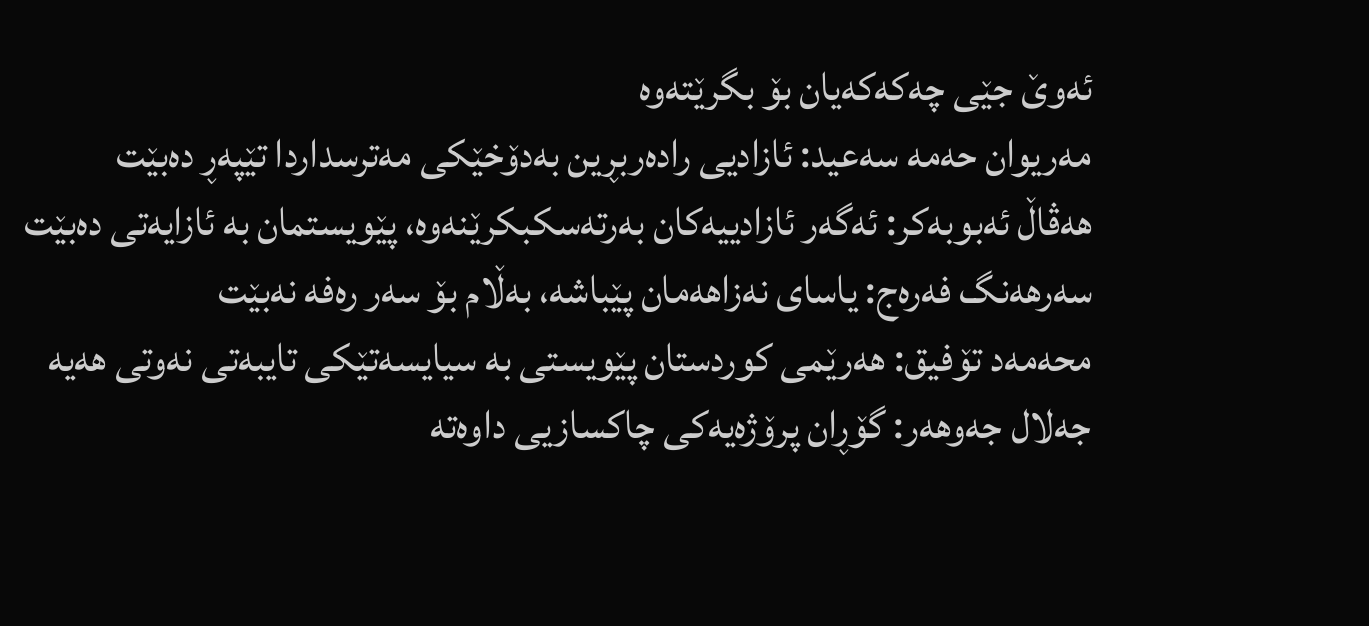ئه‌وێ جێی چه‌كه‌كه‌یان بۆ بگرێته‌وه‌
مه‌ریوان حه‌مه‌ سه‌عید: ئازادیی‌ راده‌ربڕین به‌دۆخێكی‌ مه‌ترسداردا تێپه‌ڕ ده‌بێت
هه‌ڤاڵ‌ ئه‌بوبه‌كر: ئه‌گه‌ر ئازادییه‌كان به‌رته‌سكبكرێنه‌وه‌، پێویستمان به‌ ئازایه‌تی ده‌بێت
سه‌رهه‌نگ فه‌ره‌ج: یاسای نه‌زاهه‌مان پێباشه‌، به‌ڵام بۆ سه‌ر ره‌فه‌ نه‌بێت
محه‌مه‌د تۆفیق: هه‌رێمی‌ كوردستان پێویستی‌ به‌ سیایسه‌تێكی‌ تایبه‌تی‌ نه‌وتی‌ هه‌یه‌
جه‌لال جه‌وهه‌ر: گۆڕان پرۆژه‌یه‌كی‌ چاكسازیی‌ داوه‌ته‌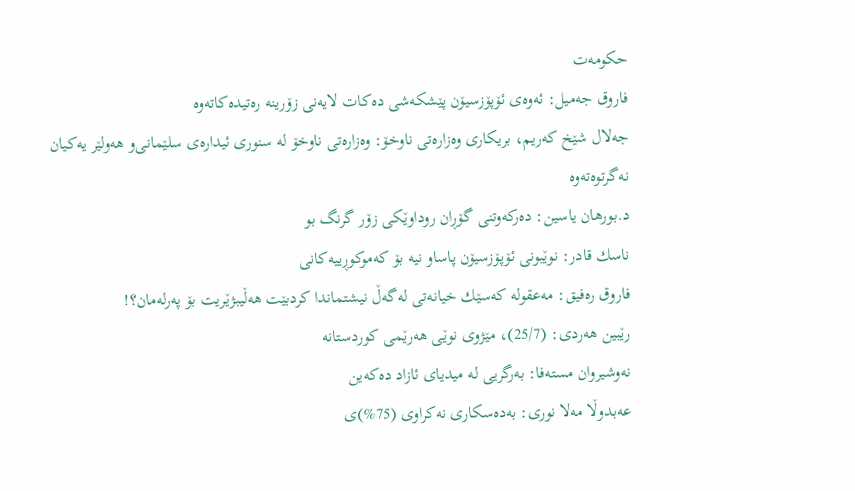حكومه‌ت
فاروق جه‌میل: ئه‌وه‌ی‌ ئۆپۆزسیۆن پێشكه‌شی‌ ده‌كات لایه‌نی‌ زۆرینه‌ ره‌تیده‌كاته‌وه‌
جه‌لال شێخ كه‌ریم، بریكاری‌ وه‌زاره‌تی‌ ناوخۆ: وه‌زاره‌تی‌ ناوخۆ له‌ سنوری‌ ئیداره‌ی‌ سلێمانی‌‌و هه‌ولێر یه‌كیان نه‌گرتوه‌ته‌وه‌
د.بورهان یاسین: ده‌ركه‌وتنی‌ گۆڕان روداوێكی‌ زۆر گرنگ بو
ناسك قادر: نوێبونی ئۆپۆزسیۆن پاساو نیه‌ بۆ كه‌موكوڕییه‌كانی
فاروق ره‌فیق: مه‌عقوله‌ كه‌سێك خیانه‌تی له‌گه‌ڵ نیشتماندا كردبێت هه‌ڵیبژێریت بۆ په‌رله‌مان؟!
رێبین هه‌ردی‌: (25/7)، مێژوی‌ نوێی‌ هه‌رێمی‌ كوردستانه‌
نه‌وشیروان مسته‌فا: به‌رگریی‌ له‌ میدیای‌ ئازاد ده‌كه‌ین
عه‌بدوڵا مه‌لا نوری: به‌ده‌سكاری‌ نه‌كراوی‌ (75%)ی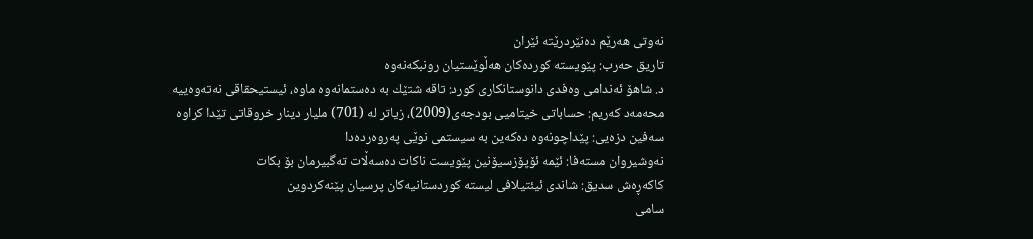نه‌وتی‌ هه‌رێم ده‌نێردرێته‌ ئێران
تاریق حه‌رب: پێویسته‌ کورده‌کان هه‌ڵوێستیان رونبکه‌نه‌وه‌
د. شاهۆ ئه‌ندامی‌ وه‌فدی‌ دانوستانكاری‌ كورد: تاقه‌ شتێك به‌ ده‌ستمانه‌وه‌ ماوه‌، ئیستیحقاقی‌ نه‌ته‌وه‌ییه‌
محه‌مه‌د كه‌ریم: حساباتی‌ خیتامیی‌ بودجه‌ی‌(2009)، زیاتر له‌ (701) ملیار دینار خروقاتی‌ تێدا كراوه‌
سه‌فین دزه‌یی: پێداچونه‌وه‌ ده‌كه‌ین به‌ سیستمی نوێی په‌روه‌رده‌دا
نه‌وشیروان مسته‌فا: ئێمه‌ ئۆپۆزسیۆنین پێویست ناكات ده‌سه‌ڵات ته‌گبیرمان بۆ بكات
كاكه‌ڕه‌ش سدیق: شاندی ئیئتیلافی لیسته‌ كوردستانیه‌كان پرسیان پێنه‌كردوین
سامی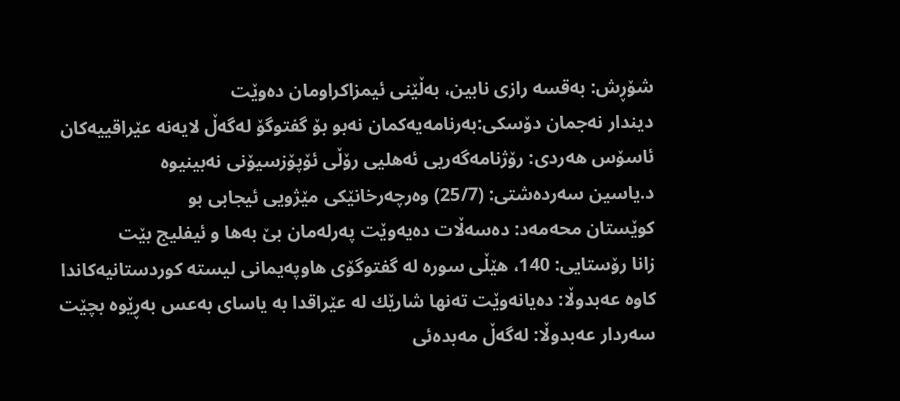شۆڕش: به‌قسه‌ رازی نابین، به‌ڵێنی‌ ئیمزاكراومان ده‌وێت
دیندار نه‌جمان دۆسكی:به‌رنامه‌یه‌كمان نه‌بو بۆ گفتوگۆ له‌گه‌ڵ‌ لایه‌نه‌ عێراقییه‌كان
ئاسۆس هه‌ردی‌: رۆژنامه‌گه‌ریی‌ ئه‌هلیی‌ رۆڵی‌ ئۆپۆزسیۆنی‌ نه‌بینیوه‌
د.یاسین سه‌رده‌شتی‌: (25/7) وه‌رچه‌رخانێكی مێژویی ئیجابی بو
كوێستان محه‌مه‌د: ده‌سه‌ڵات ده‌یه‌وێت په‌رله‌مان بێ به‌ها و ئیفلیج بێت
زانا رۆستایی: 140، هێڵی سوره‌ له‌ گفتوگۆی هاوپه‌یمانی لیسته‌ كوردستانیه‌كاندا
كاوه‌ عه‌بدوڵا: ده‌یانه‌وێت ته‌نها شارێك له‌ عێراقدا به‌ یاسای به‌عس به‌ڕێوه‌ بچێت
سه‌ردار عه‌بدوڵا: له‌گه‌ڵ مه‌بده‌ئی‌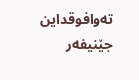ته‌وافوقداین
جێنیفه‌ر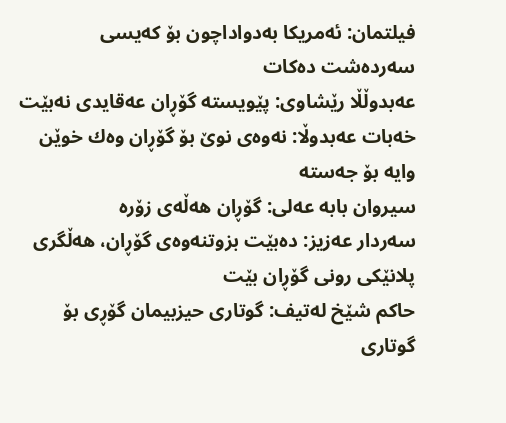فیلتمان: ئه‌مریكا به‌دواداچون بۆ كه‌یسی‌ سه‌رده‌شت ده‌كات
عه‌بدوڵڵا رێشاوی‌: پێویسته‌ گۆڕان عه‌قایدی‌ نه‌بێت
خه‌بات عه‌بدوڵا: نه‌وه‌ی‌ نوێ‌ بۆ گۆڕان وه‌ك خوێن وایه‌ بۆ جه‌سته‌
سیروان بابه‌ عه‌لی: گۆڕان هه‌ڵه‌ی زۆره‌
سه‌ردار عه‌زیز: ده‌بێت بزوتنه‌وه‌ی‌ گۆڕان، هه‌ڵگری پلانێکی رونی گۆڕان بێت
حاكم شێخ له‌تیف: گوتاری‌ حیزبیمان گۆڕی‌ بۆ گوتاری‌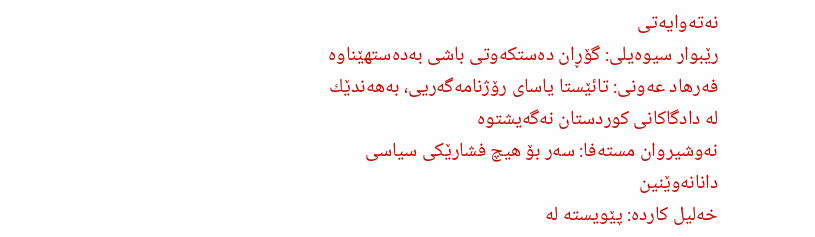نه‌ته‌وایه‌تی‌
رێبوار سیوه‌یلی‌: گۆڕان ده‌ستكه‌وتی‌ باشی‌ به‌ده‌ستهێناوه‌
فه‌رهاد عه‌ونی‌: تائێستا یاسای‌ رۆژنامه‌گه‌ریی‌، به‌هه‌ندێك له‌ دادگاكانی‌ كوردستان نه‌گه‌یشتوه‌
نه‌وشیروان مسته‌فا: سه‌ر بۆ هیچ فشارێكی سیاسی دانانه‌وێنین
خه‌لیل كارده‌: پێویسته‌ له‌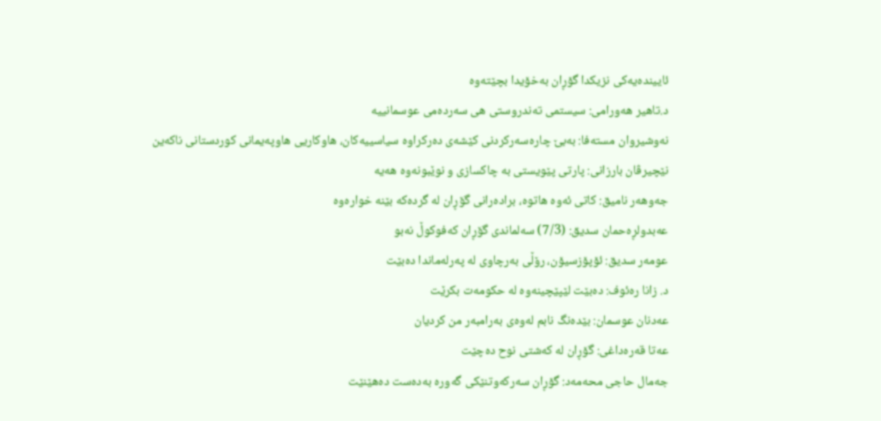ئایینده‌یه‌كی نزیكدا گۆڕان به‌خۆیدا بچێته‌وه‌
د.تاهیر هه‌ورامی‌: سیستمی‌ ته‌ندروستی‌ هی‌ سه‌رده‌می‌ عوسمانییه‌
نه‌وشیروان مسته‌فا: به‌بێ‌ چاره‌سه‌ركردنی‌ كێشه‌ی‌ ده‌ركراوه‌ سیاسییه‌كان، هاوكاریی‌ هاوپه‌یمانی كوردستانی‌ ناكه‌ین
نێچیرڤان بارزانی‌: پارتی‌ پێویستی‌ به‌ چاكسازی‌ و نوێبونه‌وه‌ هه‌یه‌
جه‌وهه‌ر نامیق: كاتی ئه‌وه‌ هاتوه‌، براده‌رانی گۆڕان له‌ گرده‌كه‌ بێنه‌ خواره‌وه‌
عه‌بدولڕه‌حمان سدیق: (7/3) سه‌لماندی گۆڕان كه‌فوكوڵ‌ نه‌بو
عومه‌ر سدیق: ئۆپۆزسیۆن، رۆڵی‌ به‌رچاوی‌ له‌ په‌رله‌ماندا ده‌بێت
د. زانا ره‌ئوف: ده‌بێت لێپێچینه‌وه‌ له‌ حكومه‌ت بكرێت
عه‌دنان عوسمان: بێده‌نگ نابم له‌وه‌ی‌ به‌رامبه‌ر من كردیان
عه‌تا قه‌ره‌داغی‌: گۆڕان له‌ كه‌شتی‌ نوح ده‌چێت
جه‌مال حاجی محه‌مه‌د: گۆڕان سه‌ركه‌وتنێكی‌ گه‌وره‌ به‌ده‌ست ده‌هێنێت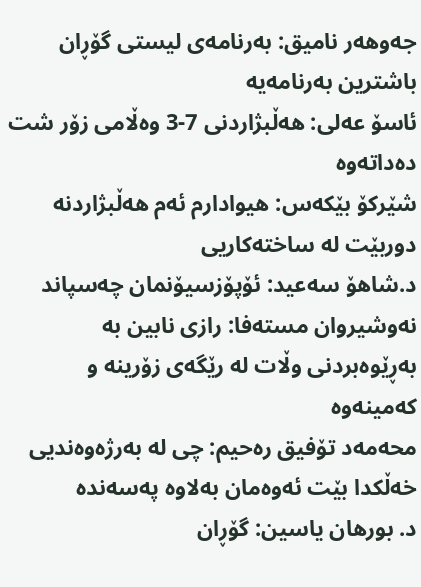جه‌وهه‌ر نامیق: به‌رنامه‌ی‌ لیستی‌ گۆڕان باشترین به‌رنامه‌یه‌
ئاسۆ عه‌لی: هه‌ڵبژاردنی 7-3 وه‌ڵامی زۆر شت ده‌داته‌وه‌
شێركۆ بێكه‌س: هیوادارم ئه‌م هه‌ڵبژاردنه‌ دوربێت له‌ ساخته‌كاریی‌
د.شاهۆ سه‌عید: ئۆپۆزسیۆنمان چه‌سپاند
نه‌وشیروان مسته‌فا: رازی نابین به‌ به‌ڕێوه‌بردنی وڵات له‌ رێگه‌ی‌ زۆرینه‌ و كه‌مینه‌وه‌
محه‌مه‌د تۆفیق ره‌حیم: چی له‌ به‌رژه‌وه‌ندیی خه‌ڵكدا بێت ئه‌وه‌مان به‌لاوه‌ په‌سه‌نده‌
د. بورهان یاسین: گۆڕان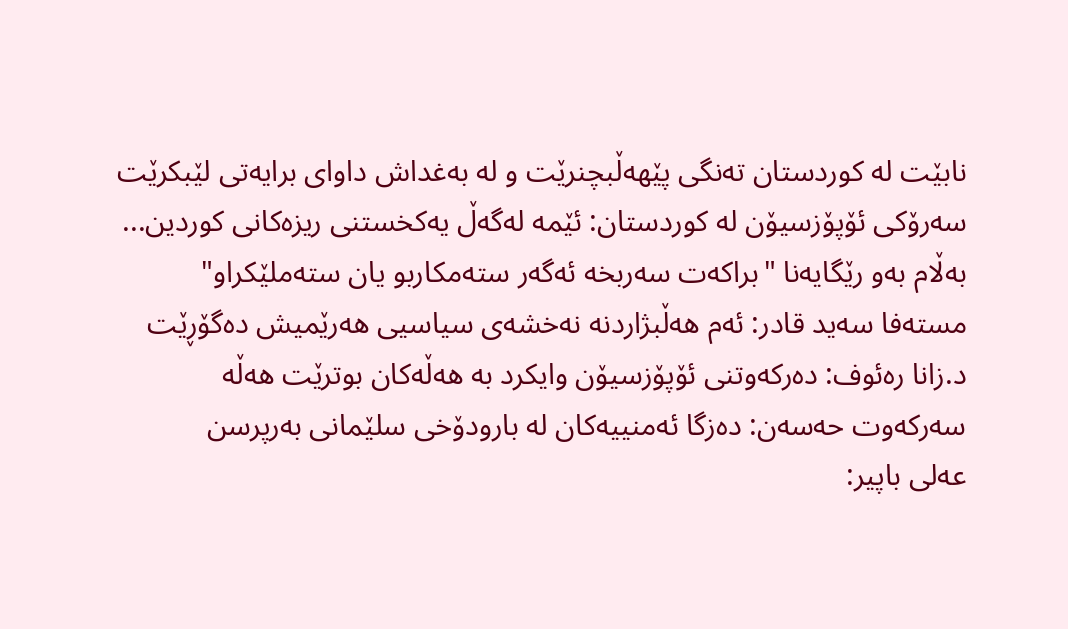نابێت له‌ كوردستان ته‌نگی‌ پێهه‌ڵبچنرێت ‌و له‌ به‌غداش داوای‌ برایه‌تی‌ لێبكرێت
سه‌رۆكی‌ ئۆپۆزسیۆن له‌ كوردستان: ئێمه‌ له‌گه‌ڵ یه‌كخستنی‌ ریزه‌كانی‌ كوردین... به‌ڵام به‌و رێگایه‌نا "براكه‌ت سه‌ربخه‌ ئه‌گه‌ر سته‌مكاربو یان سته‌ملێكراو"
مسته‌فا سه‌ید قادر: ئه‌م هه‌ڵبژاردنه‌ نه‌خشه‌ی‌ سیاسیی‌ هه‌رێمیش ده‌گۆڕێت
د.زانا ره‌ئوف: ده‌ركه‌وتنی‌ ئۆپۆزسیۆن وایكرد به‌ هه‌ڵه‌كان بوترێت هه‌ڵه‌
سه‌ركه‌وت حه‌سه‌ن: ده‌زگا ئه‌منییه‌كان له‌ بارودۆخی‌ سلێمانی‌ به‌رپرسن
عه‌لی‌ باپیر: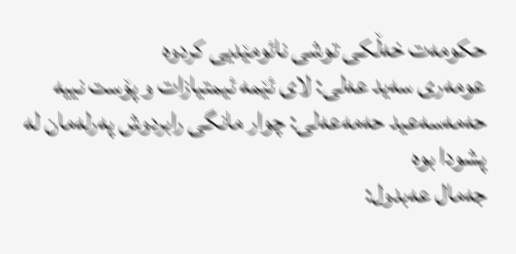حكومه‌ت خه‌ڵكی‌ توشی‌ نائومێدیی‌ كردوه‌
عومه‌ری سه‌ید عه‌لی: لای ئێمه‌ ئیمتیازات و پۆست نییه‌
حه‌مه‌سه‌عید حه‌مه‌عه‌لی: چوار مانگی رابردوش په‌رله‌مان له‌ پشودا بوه‌
جه‌مال عه‌بدول: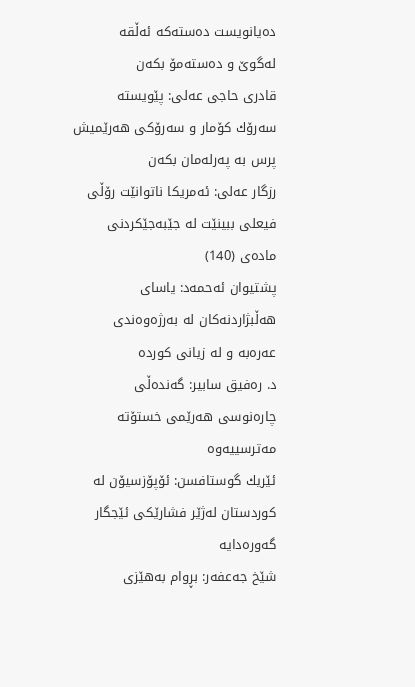ده‌یانویست ده‌سته‌كه‌ ئه‌ڵقه‌ له‌گوێ‌ ‌و ده‌سته‌مۆ بكه‌ن
قادری‌ حاجی‌ عه‌لی‌: پێویسته‌ سه‌رۆك كۆمار و سه‌رۆكی‌ هه‌رێمیش پرس به‌ په‌رله‌مان بكه‌ن
رزگار عه‌لی‌: ئه‌مریكا ناتوانێت رۆڵی‌ فیعلی‌ ببینێت له‌ جێبه‌جێكردنی‌ ماده‌ی‌ (140)
پشتیوان ئه‌حمه‌د: یاسای هه‌ڵبژاردنه‌كان له‌ به‌رژه‌وه‌ندی عه‌ره‌به‌ ‌و له‌ زیانی كورده‌
د. ره‌فیق سابیر: گه‌نده‌ڵی‌ چاره‌نوسی‌ هه‌رێمی‌ خستۆته‌ مه‌ترسییه‌وه‌
ئێریك گوستافسن: ئۆپۆزسیۆن له‌ كوردستان له‌ژێر فشارێكی‌ ئێجگار گه‌وره‌دایه‌
شێخ جه‌عفه‌ر: بڕوام به‌هێزی‌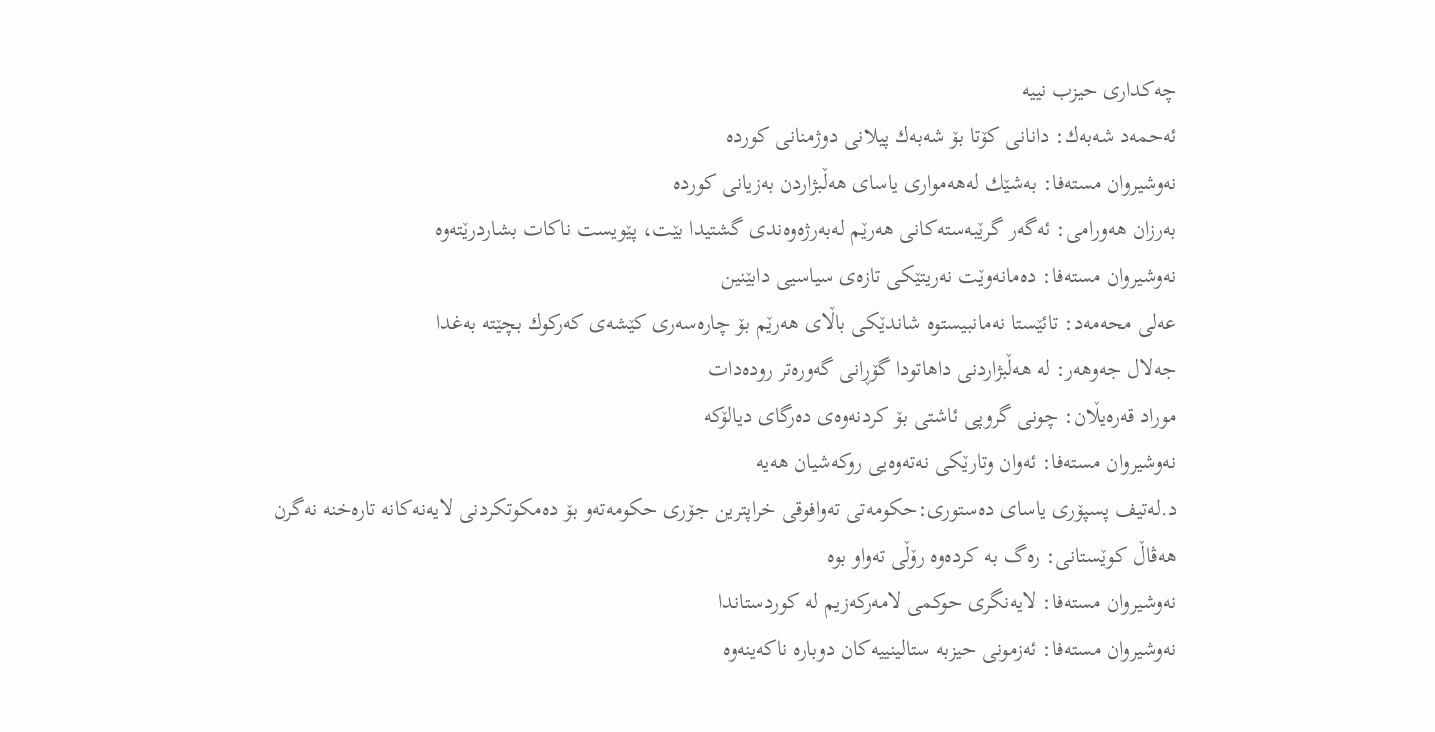چه‌كداری‌ حیزب نییه‌
ئه‌حمه‌د شه‌به‌ك: دانانی‌ كۆتا بۆ شه‌به‌ك پیلانی‌ دوژمنانی‌ كورده‌
نه‌وشیروان مسته‌فا: به‌شێك له‌هه‌مواری‌ یاسای‌ هه‌ڵبژاردن به‌زیانی‌ كورده‌
به‌رزان هه‌ورامی: ئه‌گه‌ر گرێبه‌سته‌كانی‌ هه‌رێم له‌به‌رژه‌وه‌ندی‌ گشتیدا بێت، پێویست ناكات بشاردرێته‌وه‌
نه‌وشیروان مسته‌فا: ده‌مانه‌وێت نه‌ریتێكی تازه‌ی سیاسیی دابێنین
عه‌لی‌ محه‌مه‌د: تائێستا نه‌مانبیستوه‌ شاندێكی‌ باڵای‌ هه‌رێم بۆ چاره‌سه‌ری‌ كێشه‌ی‌ كه‌ركوك بچێته‌ به‌غدا
جه‌لال جه‌وهه‌ر: له‌ هه‌ڵبژاردنی‌ داهاتودا گۆڕانی‌ گه‌وره‌تر روده‌دات
موراد قه‌ره‌یڵان: چونی‌ گروپی‌ ئاشتی‌ بۆ كردنه‌وه‌ی‌ ده‌رگای‌ دیالۆكه‌
نه‌وشیروان مسته‌فا: ئه‌وان وتارێكی‌ نه‌ته‌وه‌یی روكه‌شیان هه‌یه‌
د.له‌تیف پسپۆری‌ یاسای‌ ده‌ستوری‌:حكومه‌تی‌ ته‌وافوقی‌ خراپترین جۆری‌ حكومه‌ته‌و بۆ ده‌مكوتكردنی‌ لایه‌نه‌كانه‌ تاره‌خنه‌ نه‌گرن
هه‌ڤاڵ کوێستانی: ره‌گ به‌ کرده‌وه‌ رۆڵی ته‌واو بوه‌
نه‌وشیروان مسته‌فا: لایه‌نگری حوكمی لامه‌ركه‌زیم له‌ كوردستاندا
نه‌وشیروان مسته‌فا: ئه‌زمونی‌ حیزبه‌ ستالینییه‌كان دوباره‌ ناكه‌ینه‌وه‌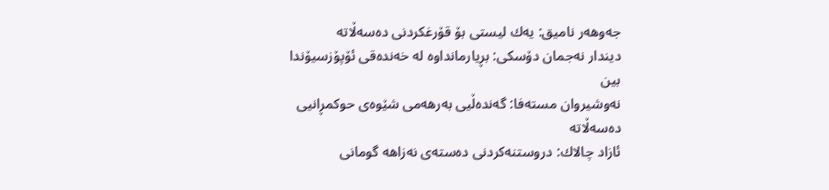جه‌وهه‌ر نامیق: یه‌ك لیستی‌ بۆ قۆرغكردنی‌ ده‌سه‌ڵاته‌
دیندار نه‌جمان دۆسكی‌: بڕیارمانداوه‌ له‌ خه‌نده‌قی‌ ئۆپۆزسیۆندا بین
نه‌وشیروان مسته‌فا: گه‌نده‌ڵیی‌ به‌رهه‌می شێوه‌ی حوكمڕانیی‌ ده‌سه‌ڵاته‌
ئازاد چالاك: دروستنه‌كردنی‌ ده‌سته‌ی‌ نه‌زاهه‌ گومانی‌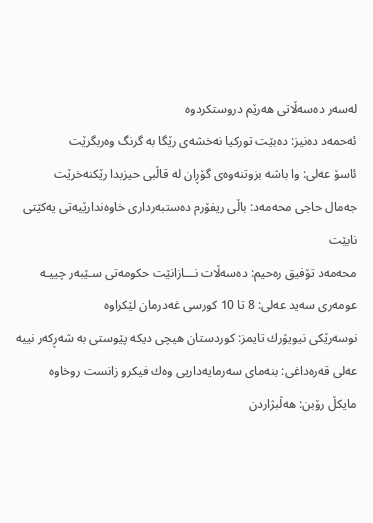له‌سه‌ر ده‌سه‌ڵاتی‌ هه‌رێم دروستكردوه‌
ئه‌حمه‌د ده‌نیز: ده‌بێت توركیا نه‌خشه‌ی‌ رێگا به‌ گرنگ وه‌ربگرێت
ئاسۆ عه‌لی‌: وا باشه‌ بزوتنه‌وه‌ی‌ گۆڕان له‌ قاڵبی حیزبدا رێكنه‌خرێت
جه‌مال حاجی محه‌مه‌د: باڵی‌ ریفۆرم ده‌ستبه‌رداری‌ خاوه‌ندارێیه‌تی‌ یه‌كێتی‌ نابێت
محه‌مه‌د تۆفیق ره‌حیم: ده‌سه‌ڵات نـــازانێت حكومه‌تی‌ سـێبه‌ر چییـه‌
عومه‌ری‌ سه‌ید عه‌لی: 8 تا 10 كورسی غه‌درمان لێكراوه
نوسه‌رێكی نیویۆرك تایمز: كوردستان هیچی دیكه‌ پێوستی به‌ شه‌ڕكه‌ر نییه‌
عه‌لی‌ قه‌ره‌داغی‌: بنه‌مای‌ سه‌رمایه‌داریی‌ وه‌ك فیكرو زانست روخاوه‌
مایكڵ رۆبن: هه‌ڵبژاردن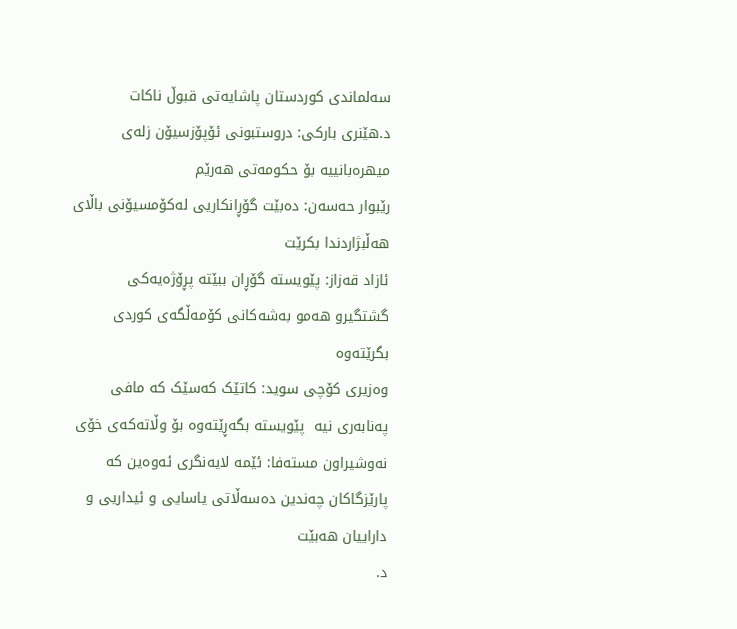سه‌لماندی‌ كوردستان پاشایه‌تی‌ قبوڵ ناكات
د.هێنری‌ باركی‌: دروستبونی‌ ئۆپۆزسیۆن زله‌ی‌ میهره‌بانییه‌ بۆ حكومه‌تی‌ هه‌رێم
رێبوار حه‌سه‌ن: ده‌بێت گۆڕانكاریی‌ له‌كۆمسیۆنی‌ باڵای‌ هه‌ڵبژاردندا بكرێت
ئازاد قه‌زاز: پێویسته‌ گۆڕان ببێته‌ پڕۆژه‌یه‌كی‌ گشتگیرو هه‌مو به‌شه‌كانی‌ كۆمه‌ڵگه‌ی‌ كوردی‌ بگرێته‌وه‌
وه‌زیری کۆچی سوید: کاتێک که‌سێک که ‌مافی په‌نابه‌ری نیه ‌ پێویسته بگه‌ڕێته‌وه بۆ وڵاته‌که‌ی خۆی
نه‌وشیراون مسته‌فا: ئێمه‌ لایه‌نگری‌ ئه‌وه‌ین كه‌ پارێزگاكان چه‌ندین ده‌سه‌ڵاتی‌ یاسایی‌ و ئیداریی‌ و داراییان هه‌بێت
د.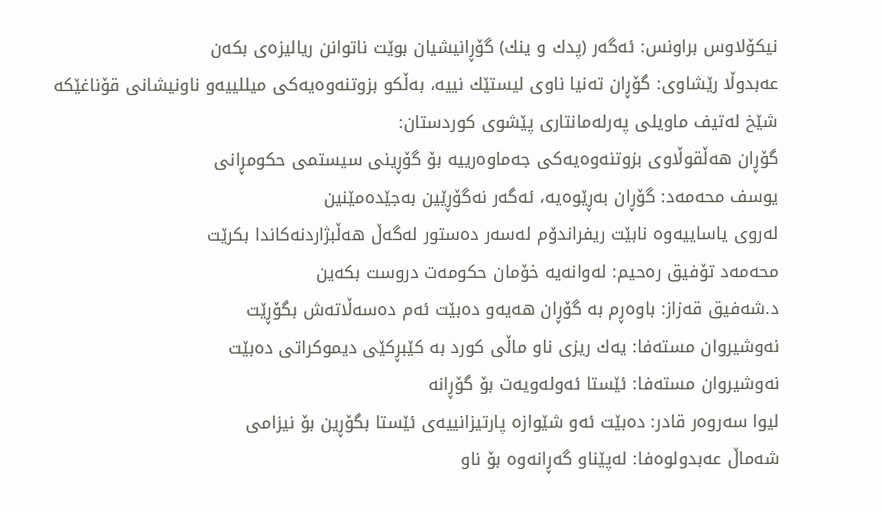نیکۆلاوس براونس: ئه‌گه‌ر (پدك و ینك) گۆڕانیشیان بوێت ناتوانن ریالیزه‌ی بکه‌ن
عه‌بدوڵا رێشاوی‌: گۆڕان ته‌نیا ناوی‌ لیستێك نییه‌، به‌ڵكو بزوتنه‌وه‌یه‌كی‌ میللییه‌و ناونیشانی‌ قۆناغێكه‌
شێخ له‌تیف ماویلی‌ په‌رله‌مانتاری‌ پێشوی‌ كوردستان:
گۆڕان هه‌ڵقوڵاوی‌ بزوتنه‌وه‌یه‌كی‌ جه‌ماوه‌رییه‌ بۆ گۆڕینی‌ سیستمی‌ حكومڕانی‌
یوسف محه‌مه‌د: گۆڕان به‌ڕێوه‌یه‌، ئه‌گه‌ر نه‌گۆڕێین به‌جێده‌مێنین
له‌روی یاساییه‌وه‌ نابێت ریفراندۆم له‌سه‌ر ده‌ستور له‌گه‌ڵ هه‌ڵبژاردنه‌كاندا بكرێت
محه‌مه‌د تۆفیق ره‌حیم: له‌وانه‌یه‌ خۆمان حكومه‌ت دروست بكه‌ین
د.شه‌فیق قه‌زاز: باوه‌ڕم به‌ گۆڕان هه‌یه‌‌و ده‌بێت ئه‌م ده‌سه‌ڵاته‌ش بگۆڕێت
نه‌وشیروان مسته‌فا: یه‌ك ریزی‌ ناو ماڵی‌ كورد به‌ كێبڕكێی‌ دیموكراتی‌ ده‌بێت
نه‌وشیروان مسته‌فا: ئێستا ئه‌وله‌ویه‌ت‌ بۆ گۆڕانه‌
لیوا سه‌روه‌ر قادر: ده‌بێت ئه‌و شێوازه‌ پارتیزانییه‌ی‌ ئێستا بگۆڕین بۆ نیزامی‌
شه‌ماڵ‌ عه‌بدولوه‌فا: له‌پێناو گه‌ڕانه‌وه‌ بۆ ناو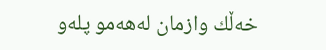خه‌ڵك وازمان له‌هه‌مو پله‌و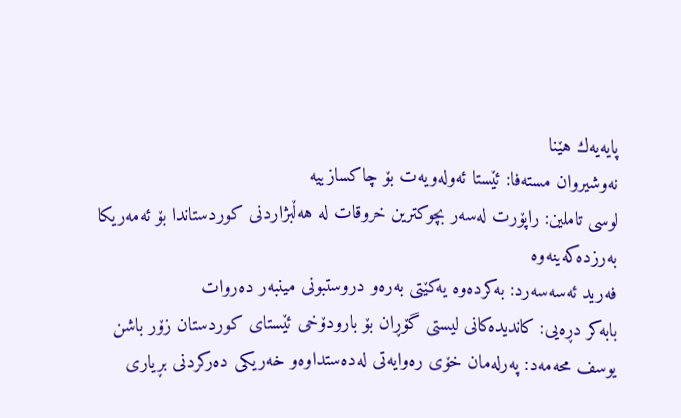پایه‌یه‌‌ك هێنا
نه‌وشیروان مسته‌فا: ئێستا ئه‌وله‌ویه‌ت بۆ چاكسازییه‌
لوسی‌ تاملین: راپۆرت له‌سه‌ر بچوكترین خروقات له‌ هه‌ڵبژاردنی‌ كوردستاندا بۆ ئه‌مه‌ریكا به‌رزده‌كه‌ینه‌وه‌
فه‌رید ئه‌سه‌سه‌رد: به‌كرده‌وه‌ یه‌كێتی‌ به‌ره‌و دروستبونی‌ مینبه‌ر ده‌روات
بابه‌كر دڕه‌یی‌: كاندیده‌كانی‌ لیستی‌ گۆڕان بۆ بارودۆخی‌ ئێستای‌ كوردستان زۆر باشن
یوسف محه‌مه‌د: په‌رله‌مان خۆی ره‌وایه‌تی له‌ده‌ستداوه‌‌و خه‌ریكی ده‌ركردنی بڕیاری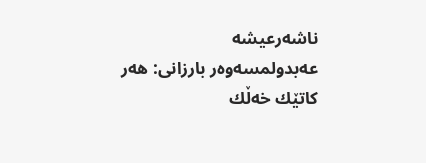ناشه‌رعیشه‌
عه‌بدولمسه‌وه‌ر بارزانی‌: هه‌ر كاتێك خه‌ڵك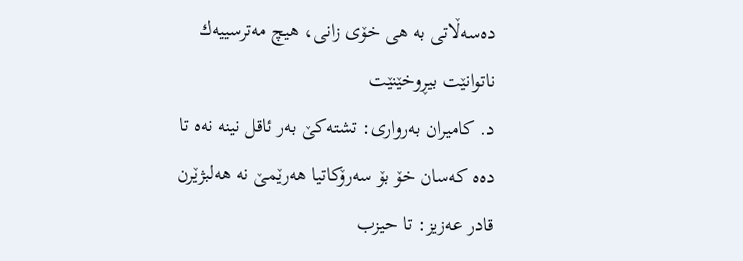ده‌سه‌ڵاتی‌ به‌ هی‌ خۆی‌ زانی‌، هیچ مه‌ترسییه‌ك ناتوانێت بیڕوخێنێت
د. كامیران به‌رواری‌: تشته‌كێ‌ به‌ر ئاقل نینه‌ نه‌ه تا ده‌ه كه‌سان خۆ بۆ سه‌رۆكاتیا هه‌رێمێ‌ نه‌ هه‌لبژێرن
قادر عه‌زیز: تا حیزب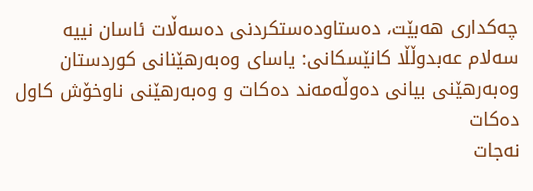چه‌كداری‌ هه‌بێت، ده‌ستاوده‌ستكردنی‌ ده‌سه‌ڵات ئاسان نییه‌
سه‌لام عه‌بدوڵڵا كانێسكانی‌: یاسای‌ وه‌به‌رهێنانی‌ كوردستان وه‌به‌رهێنی‌ بیانی‌ ده‌وڵه‌مه‌ند ده‌كات و وه‌به‌رهێنی‌ ناوخۆش كاول ده‌كات
نه‌جات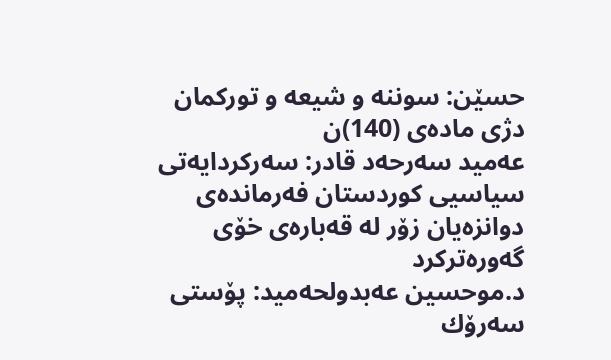حسێن: سوننه‌ و شیعه‌ و توركمان دژی‌ ماده‌ی‌ (140)ن
عه‌مید سه‌رحه‌د قادر: سه‌ركردایه‌تی‌ سیاسیی‌ كوردستان فه‌رمانده‌ی‌ دوانزه‌یان زۆر له‌ قه‌باره‌ی‌ خۆی‌ گه‌وره‌تركرد
د.موحسین عه‌بدولحه‌مید: پۆستی سه‌رۆك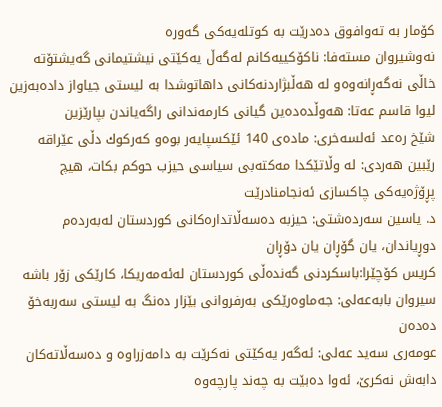كۆمار به‌ ته‌وافوق ده‌درێت به‌ كوتله‌یه‌كی گه‌وره‌
نه‌وشیروان مسته‌فا: ناكۆكییه‌كانم له‌گه‌ڵ یه‌كێتی‌ نیشتیمانی‌ گه‌یشتۆته‌ خاڵی‌ نه‌گه‌ڕانه‌وه‌و له‌ هه‌ڵبژاردنه‌كانی‌ داهاتوشدا به‌ لیستی‌ جیاواز داده‌به‌زین
لیوا قاسم عه‌تا: هه‌وڵده‌ده‌ین گیانی‌ كارمه‌ندانی راگه‌یاندن بپارێزین
شێخ ره‌عد ئه‌لسه‌خری: ماده‌ی 140 ئێكسپایه‌ر بوه‌‌و كه‌ركوك دڵی عێراقه‌
رێبین هه‌ردی‌: له‌ وڵاتێكدا مه‌كته‌بی‌ سیاسی حیزب حوكم بكات، هیچ پڕۆژه‌یه‌كی‌ چاكسازی‌ ئه‌نجامنادرێت
د. یاسین سه‌رده‌شتی‌: حیزبه‌ ده‌سه‌ڵاتداره‌كانی‌ كوردستان له‌به‌رده‌م دوڕیاندان، یان گۆڕان یان دۆڕان
كریس كۆچێرا:باسكردنی‌ گه‌نده‌ڵی‌ كوردستان له‌ئه‌مه‌ریكا، كارێكی‌ زۆر باشه‌
سیروان بابه‌عه‌لی‌: جه‌ماوه‌رێكی‌ به‌رفروانی‌ بێزار ده‌نگ به‌ لیستی‌ سه‌ربه‌خۆ ده‌ده‌ن
عومه‌ری‌ سه‌ید عه‌لی‌: ئه‌گه‌ر یه‌كێتی نه‌كرێت به‌ دامه‌زراوه‌ و ده‌سه‌ڵاته‌كان دابه‌ش نه‌كرێ‌، ئه‌وا ده‌بێت به‌ چه‌ند پارچه‌وه‌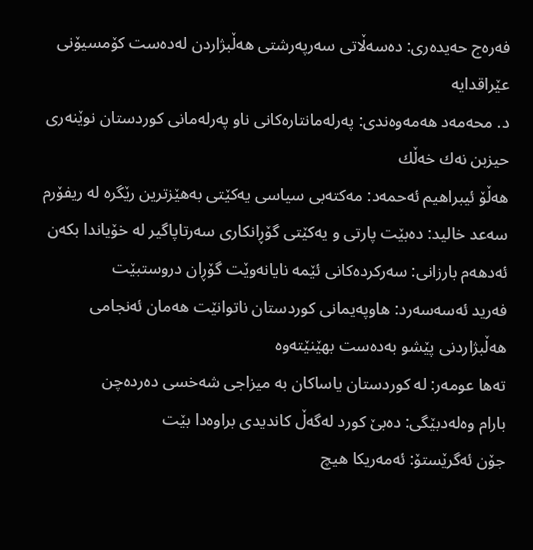فه‌ره‌ج حه‌یده‌ری‌: ده‌سه‌ڵاتی‌ سه‌رپه‌رشتی‌ هه‌ڵبژاردن له‌ده‌ست كۆمسیۆنی‌ عێراقدایه‌
د. محه‌مه‌د هه‌مه‌وه‌ندی‌: په‌رله‌مانتاره‌كانی ناو په‌رله‌مانی‌ كوردستان نوێنه‌ری‌ حیزبن نه‌ك خه‌ڵك
هه‌ڵۆ ئیبراهیم ئه‌حمه‌د: مه‌كته‌بی‌ سیاسی‌ یه‌كێتی‌ به‌هێزترین رێگره‌ له‌ ریفۆرم
سه‌عد خالید: ده‌بێت پارتی‌ و یه‌كێتی‌ گۆڕانكاری‌ سه‌رتاپاگیر له‌ خۆیاندا بكه‌ن
ئه‌دهه‌م بارزانی‌: سه‌ركرده‌كانی‌ ئێمه‌ نایانه‌وێت گۆڕان دروستبێت
فه‌رید ئه‌سه‌سه‌رد: هاوپه‌یمانی‌ كوردستان ناتوانێت هه‌مان ئه‌نجامی‌ هه‌ڵبژاردنی‌ پێشو به‌ده‌ست بهێنێته‌وه‌
ته‌ها عومه‌ر: له‌ كوردستان یاساكان به‌ میزاجی شه‌خسی ده‌رده‌چن
بارام وه‌له‌دبێگی: ده‌بێ كورد له‌گه‌ڵ كاندیدی براوه‌دا بێت
جۆن ئه‌گرێستۆ: ئه‌مه‌ریکا هیچ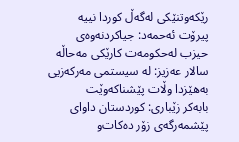رێکه‌وتنێکی له‌گه‌ڵ کوردا نییه‌
پیرۆت ئه‌حمه‌د: جیاكردنه‌وه‌ی‌ حیزب له‌حكومه‌ت كارێكی‌ مه‌حاڵه‌
سالار عه‌زیز: له‌ سیستمی مه‌ركه‌زیی به‌هێزدا وڵات پێشناكه‌وێت
بابه‌كر زێباری‌: كوردستان داوای‌ پێشمه‌رگه‌ی‌ زۆر ده‌كات‌و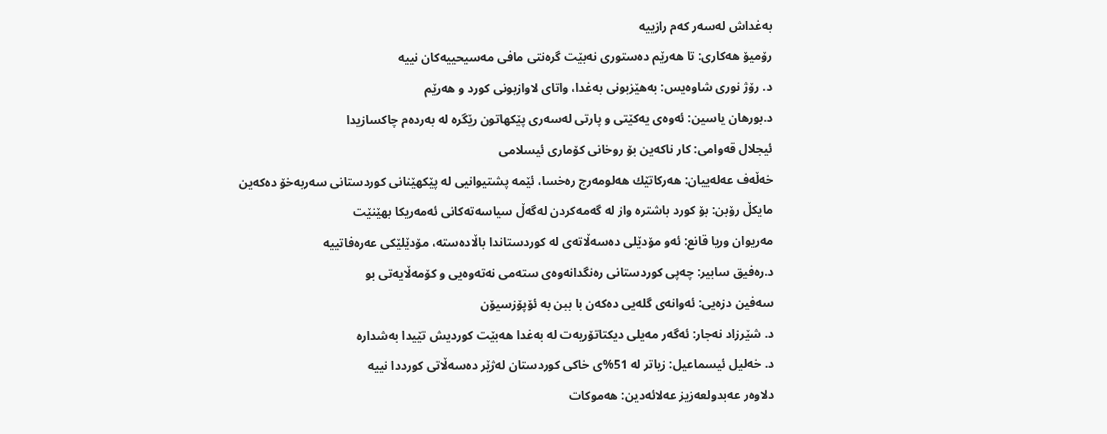به‌غداش له‌سه‌ر كه‌م رازییه‌
رۆمیۆ هه‌كاری: تا هه‌رێم ده‌ستوری نه‌بێت گره‌نتی‌ مافی‌ مه‌سیحییه‌كان نییه‌
د. رۆژ نوری‌ شاوه‌یس: به‌هێزبونی‌ به‌غدا، واتای‌ لاوازبونی‌ كورد و هه‌رێم
د.بورهان یاسین: ئه‌وه‌ی‌ یه‌كێتی‌ ‌و پارتی‌ له‌سه‌ری‌ پێكهاتون رێگره‌ له‌ به‌رده‌م چاكسازیدا
ئیجلال قه‌وامی: كار ناكه‌ین بۆ روخانی كۆماری ئیسلامی
خه‌ڵه‌ف عه‌له‌ییان: هه‌ركاتێك هه‌لومه‌رج ره‌خسا، ئێمه‌ پشتیوانیی‌ له‌ پێكهێنانی‌ كوردستانی‌ سه‌ربه‌خۆ ده‌كه‌ین
مایكڵ‌ رۆبن: بۆ كورد باشتره‌ واز له‌ گه‌مه‌كردن له‌گه‌ڵ‌ سیاسه‌ته‌كانی‌ ئه‌مه‌ریكا بهێنێت
مه‌ریوان وریا قانع: ئه‌و مۆدێلی‌ ده‌سه‌ڵاته‌ی‌ له‌ كوردستاندا باڵاده‌سته‌، مۆدێلێكی‌ عه‌ره‌فاتییه‌
د.ره‌فیق سابیر: چه‌پی‌ كوردستانی‌ ره‌نگدانه‌وه‌ی‌ سته‌می‌ نه‌ته‌وه‌یی‌ و كۆمه‌ڵایه‌تی‌ بو
سه‌فین دزه‌یی‌: ئه‌وانه‌ی‌ گله‌یی‌ ده‌كه‌ن با ببن به‌ ئۆپۆزسیۆن
د. شێرزاد نه‌جار: ئه‌گه‌ر مه‌یلی‌ دیكتاتۆریه‌ت له‌ به‌غدا هه‌بێت كوردیش تێیدا به‌شداره‌
د. خه‌لیل ئیسماعیل: زیاتر له‌ 51%ی‌ خاكی‌ كوردستان له‌ژێر ده‌سه‌ڵاتی‌ كورددا نییه‌
دلاوه‌ر عه‌بدولعه‌زیز عه‌لائه‌دین: هه‌موكات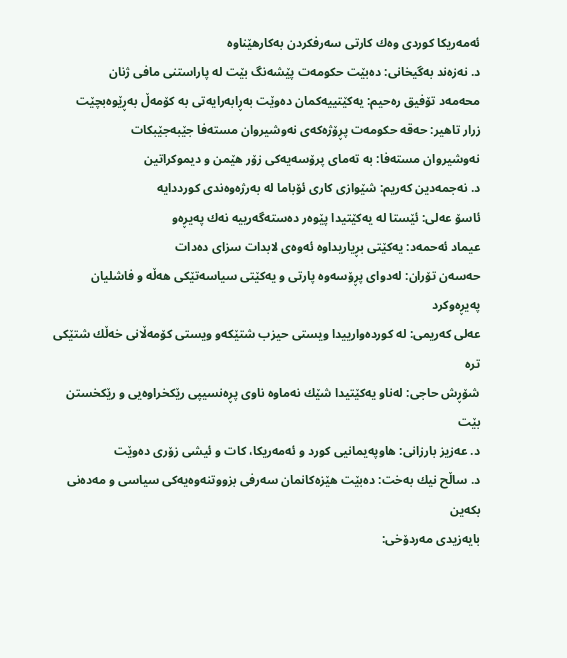ئه‌مه‌ریكا كوردی‌ وه‌ك كارتی‌ سه‌رفكردن به‌كارهێناوه‌
د. نه‌زه‌ند به‌گیخانی: ده‌بێت حكومه‌ت پێشه‌نگ بێت له‌ پاراستنی‌ مافی‌ ژنان
محه‌مه‌د تۆفیق ره‌حیم: یەكێتییەكمان دەوێت بەڕابەرایەتی بە كۆمەڵ بەڕێوەبچێت
زرار تاهیر: حه‌قه‌ حكومه‌ت پڕۆژه‌كه‌ی‌ نه‌وشیروان مسته‌فا جێبه‌جێبكات
نه‌وشیروان مسته‌فا: بە تەمای پرۆسەیەكی زۆر هێمن و دیموكراتین
د. نه‌جمه‌دین كه‌ریم: شێوازی‌ كاری‌ ئۆباما له‌ به‌رژه‌وه‌ندی‌ كورددایه‌
ئاسۆ عه‌لی‌: ئێستا له‌ یه‌كێتیدا پێوه‌ر ده‌سته‌گه‌رییه‌ نه‌ك په‌یڕه‌و
عیماد ئه‌حمه‌د: یه‌كێتی‌ بڕیاریداوه‌ ئه‌وه‌ی‌ لابدات سزای‌ ده‌دات
حه‌سه‌ن تۆران: له‌دوای‌ پڕۆسه‌وه‌ پارتی‌ و یه‌كێتی‌ سیاسه‌تێكی‌ هه‌ڵه‌ و فاشلیان په‌یڕه‌وكرد
عه‌لی‌ كه‌ریمی‌: له‌ كورده‌وارییدا ویستی حیزب شتێكه‌و ویستی كۆمه‌ڵانی خه‌ڵك شتێكی تره‌
شۆڕش حاجی‌: له‌ناو یه‌كێتیدا شێك نه‌ماوه‌ ناوی‌ پڕه‌نسیپی‌ رێكخراوه‌یی‌ و رێكخستن بێت
د. عه‌زیز بارزانی‌: هاوپه‌یمانیی‌ كورد و ئه‌مه‌ریكا، كات و ئیشی‌ زۆری‌ ده‌وێت
د. ساڵح نیك به‌خت: ده‌بێت هێزه‌كانمان سه‌رفی بزووتنه‌وه‌یه‌كی‌ سیاسی‌ ‌و مه‌ده‌نی‌ بكه‌ین
بایه‌زیدی‌ مه‌ردۆخی‌: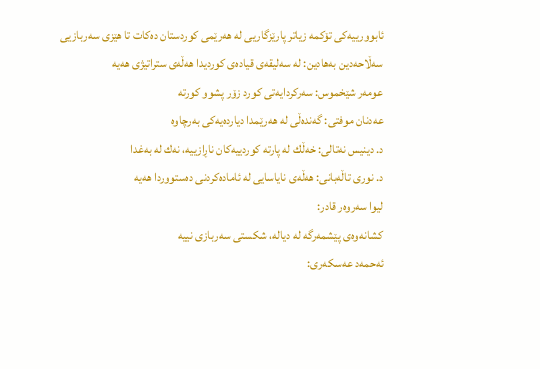ئابوورییه‌كی‌ تۆكمه‌ زیاتر پارێزگاریی‌ له‌ هه‌رێمی‌ كوردستان ده‌كات تا هێزی‌ سه‌ربازیی‌
سه‌ڵاحه‌دین به‌هادین: له‌ سه‌لیقه‌ی‌ قیاده‌ی‌ كوردیدا هه‌ڵه‌ی‌ ستراتیژی‌ هه‌یه‌
عومه‌ر شێخموس: سه‌ركردایه‌تی‌ كورد زۆر پشوو كورته‌
عه‌دنان موفتی‌: گه‌نده‌ڵی‌ له‌ هه‌رێمدا دیارده‌یه‌كی‌ به‌رچاوه‌
د. دینیس نه‌تالی‌: خه‌ڵك له‌ پارته‌ كوردییه‌كان ناڕازییه‌، نه‌ك له‌ به‌غدا
د. نوری تاڵه‌بانی: هه‌ڵه‌ی‌ نایاسایی‌ له‌ ئاماده‌كردنی‌ ده‌ستووردا هه‌یه‌
لیوا سه‌روه‌ر قادر:
كشانه‌وه‌ی پێشمه‌رگه‌ له‌ دیاله‌، شكستی سه‌ربازی نییه‌
ئه‌حمه‌د عه‌سكه‌ری‌: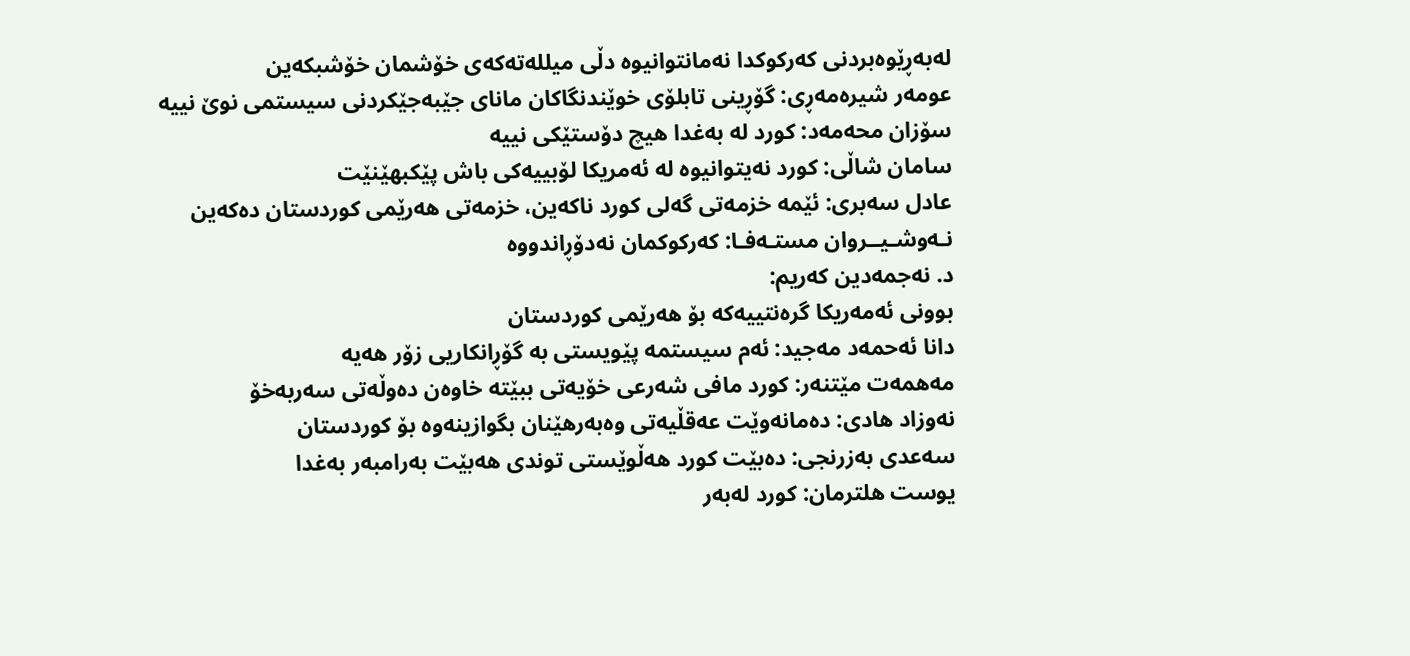له‌به‌ڕێوه‌بردنی‌ كه‌ركوكدا نه‌مانتوانیوه‌ دڵی‌ میلله‌ته‌كه‌ی‌ خۆشمان خۆشبكه‌ین
عومه‌ر شیره‌مه‌ڕی‌: گۆڕینی‌ تابلۆی‌ خوێندنگاكان مانای جێبه‌جێكردنی سیستمی نوێ نییه‌
سۆزان محه‌مه‌د: كورد له‌ به‌غدا هیچ دۆستێكی‌ نییه‌
سامان شاڵی: كورد نه‌یتوانیوه‌ له‌ ئه‌مریكا لۆبییه‌كی باش پێكبهێنێت
عادل سه‌بری‌: ئێمه‌ خزمه‌تی گه‌لی كورد ناكه‌ین، خزمه‌تی هه‌رێمی كوردستان ده‌كه‌ین
نـه‌وشـیــروان مستـه‌فـا: كه‌ركوكمان نه‌دۆڕاندووه‌
د. نه‌جمه‌دین كه‌ریم:
بوونی‌ ئه‌مه‌ریكا گره‌نتییه‌كه‌ بۆ هه‌رێمی‌ كوردستان
دانا ئه‌حمه‌د مه‌جید: ئه‌م سیستمه‌ پێویستی به‌ گۆڕانكاریی زۆر هه‌یه‌
مه‌همه‌ت مێتنه‌ر: كورد مافی‌ شه‌رعی‌ خۆیه‌تی‌ ببێته‌ خاوه‌ن ده‌وڵه‌تی‌ سه‌ربه‌خۆ
نه‌وزاد هادی‌: ده‌مانه‌وێت عه‌قڵیه‌تی‌ وه‌به‌رهێنان بگوازینه‌وه‌ بۆ كوردستان
سه‌عدی به‌زرنجی‌: ده‌بێت كورد هه‌ڵوێستی‌ توندی‌ هه‌بێت به‌رامبه‌ر به‌غدا
یوست هلترمان: كورد له‌به‌ر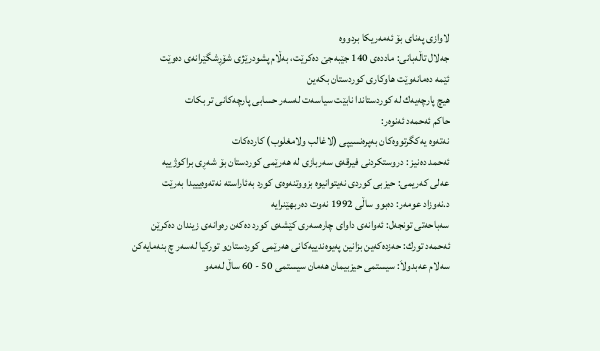لاوازی په‌نای بۆ ئه‌مه‌ریكا بردووه‌
جه‌لال تاڵه‌بانی: مادده‌ی 140 جێبه‌جێ ده‌كرێت، به‌ڵام پشودرێژی شۆڕشگێرانه‌ی ده‌وێت
ئێمه‌ ده‌مانه‌وێت هاوكاری‌ كوردستان بكه‌ین
هیچ پارچه‌یه‌ك له‌ كوردستاندا نابێت سیاسه‌ت له‌سه‌ر حسابی‌ پارچه‌كانی‌ تر بكات
حاكم ئه‌حمه‌د ئه‌نوه‌ر:
نه‌ته‌وه‌ یه‌كگرتووه‌كان به‌پره‌نسیپی‌ (لاغالب ولامغلوب) كارده‌كات
ئه‌حمد ده‌نیز : دروستكردنی‌ فیرقه‌ی‌ سه‌ربازی‌ له‌ هه‌رێمی‌ كوردستان بۆ شه‌ڕی‌ براكوژییه‌
عه‌لی‌ كه‌ریمی‌: حیزبی‌ كوردی‌ نه‌یتوانیوه‌ بزووتنه‌وه‌ی‌ كورد به‌ئاراسته‌ نه‌ته‌وه‌یییدا به‌رێت
د.نه‌وزاد عومه‌ر: ده‌بوو ساڵی‌ 1992 نه‌وت ده‌ربهێنرایه‌
سه‌باحه‌تی‌ تونجه‌ل: ئه‌وانه‌ی‌ داوای‌ چاره‌سه‌ری‌ كێشه‌ی‌ كورد ده‌كه‌ن ره‌وانه‌ی‌ زیندان ده‌كرێن
ئه‌حمه‌د تورك: حه‌زده‌كه‌ین بزانین په‌یوه‌ندییه‌كانی‌ هه‌رێمی‌ كوردستان‌و توركیا له‌سه‌ر چ بنه‌مایه‌كن
سه‌لام عه‌بدولاَ: سیستمی‌ حیزبیمان هه‌مان سیستمی‌ 50 - 60 ساڵ له‌مه‌و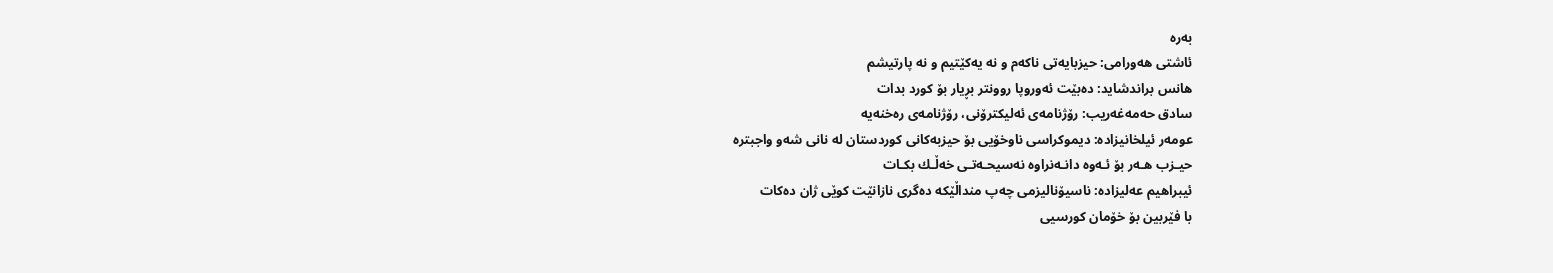به‌ره‌
ئاشتی‌ هه‌ورامی‌: حیزبایه‌تی‌ ناكه‌م و نه‌ یه‌كێتیم ‌و نه‌ پارتیشم
هانس براندشاید: ده‌بێت ئه‌وروپا روونتر بڕیار بۆ كورد بدات
سادق حه‌مه‌غه‌ریب: رۆژنامه‌ی‌ ئه‌لیكترۆنی‌، رۆژنامه‌ی‌ ره‌خنه‌یه‌
عومه‌ر ئیلخانیزاده‌: دیموكراسی ناوخۆیی بۆ حیزبه‌كانی كوردستان له‌ نانی شه‌و واجبتره‌
حیـزب هـه‌ر بۆ ئـه‌وه‌ دانـه‌نراوه‌ نه‌سیحـه‌تـی‌ خه‌ڵـك بكـات
ئیبراهیم عه‌لیزاده‌: ناسیۆنالیزمی‌ چه‌پ منداڵێكه‌ ده‌گری‌ نازانێت كوێی‌ ژان ده‌كات
با فێربین بۆ خۆمان كورسیی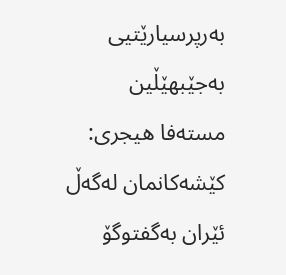به‌رپرسیارێتیی به‌جێبهێڵین
مسته‌فا هیجری‌: كێشه‌كانمان له‌گه‌ڵ‌ ئێران به‌گفتوگۆ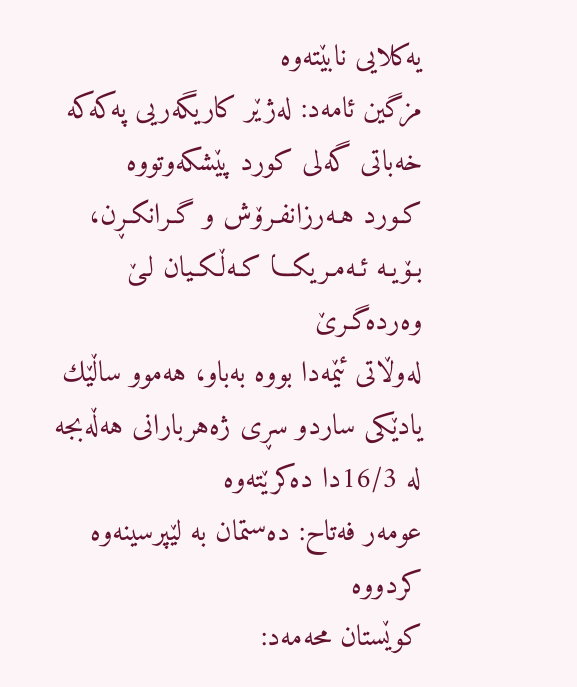یه‌كلایی‌ نابێته‌وه‌
مزگین ئامه‌د: له‌ژێر كاریگه‌ریی‌ په‌كه‌كه‌ خه‌باتی‌ گه‌لی‌ كورد پێشكه‌وتووه‌
كـورد هـه‌رزانفـرۆش و گـرانكـڕن، بـۆیـه‌ ئـه‌مـریكـــا كـه‌ڵكـیان لـێ وه‌رده‌گـرێ‌
له‌وڵاتی‌ ئێمه‌دا بووه‌ به‌باو، هه‌موو ساڵێك یادێكی‌ ساردو سڕی‌ ژه‌هربارانی‌ هه‌ڵه‌بجه‌ له‌ 16/3دا ده‌كرێته‌وه‌
عومه‌ر فه‌تاح: ده‌ستمان به‌ لێپرسینه‌وه‌ كردووه‌
كوێستان محه‌مه‌د: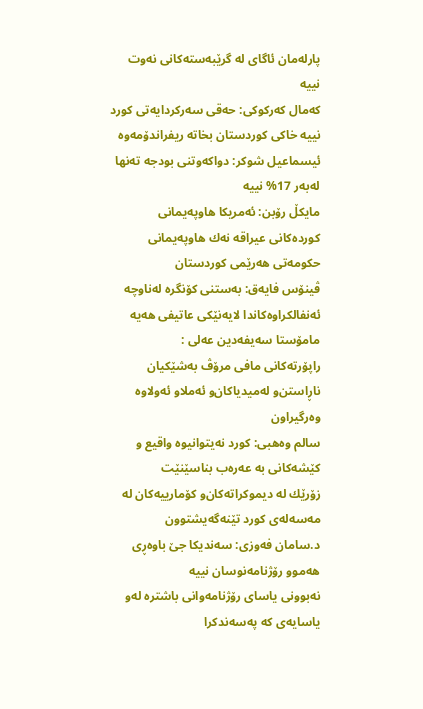پارله‌مان ئاگای‌ له‌ گرێبه‌سته‌كانی‌ نه‌وت نییه‌
كه‌مال كه‌ركوكی‌: حه‌قی‌ سه‌ركردایه‌تی‌ كورد نییه‌ خاكی‌ كوردستان بخاته‌ ریفراندۆمه‌وه‌
ئیسماعیل شوكر: دواكه‌وتنی‌ بودجه‌ ته‌نها له‌به‌ر 17% نییه‌
مایكڵ‌ رۆبن: ئه‌مریكا هاوپه‌یمانی كورده‌كانی عیراقه‌ نه‌ك هاوپه‌یمانی حكومه‌تی هه‌رێمی كوردستان
ڤینۆس فایه‌ق: به‌ستنی‌ كۆنگره‌ له‌ناوچه‌ ئه‌نفالكراوه‌كاندا لایه‌نێكی عاتیفی‌ هه‌یه‌
مامۆستا سه‌یفه‌دین عه‌لی‌ :
راپۆرته‌كانی‌ مافی‌ مرۆڤ به‌شێكیان ناڕاستن‌و له‌میدیاكان‌و ئه‌ملاو ئه‌ولاوه‌ وه‌رگیراون
سالم وه‌هبی‌: كورد نه‌یتوانیوه‌ واقیع ‌و كێشه‌كانی‌ به‌ عه‌ره‌ب بناسێنێت
زۆرێك له‌ دیموكراته‌كان‌و كۆمارییه‌كان له‌ مه‌سه‌له‌ی‌ كورد تێنه‌گه‌یشتوون
د.سامان فه‌وزی‌: سه‌ندیكا جێ باوه‌ڕی‌ هه‌موو رۆژنامه‌نوسان نییه‌
نه‌بوونی‌ یاسای‌ رۆژنامه‌وانی‌ باشتره‌ له‌و یاسایه‌ی‌ كه‌ په‌سه‌ندكرا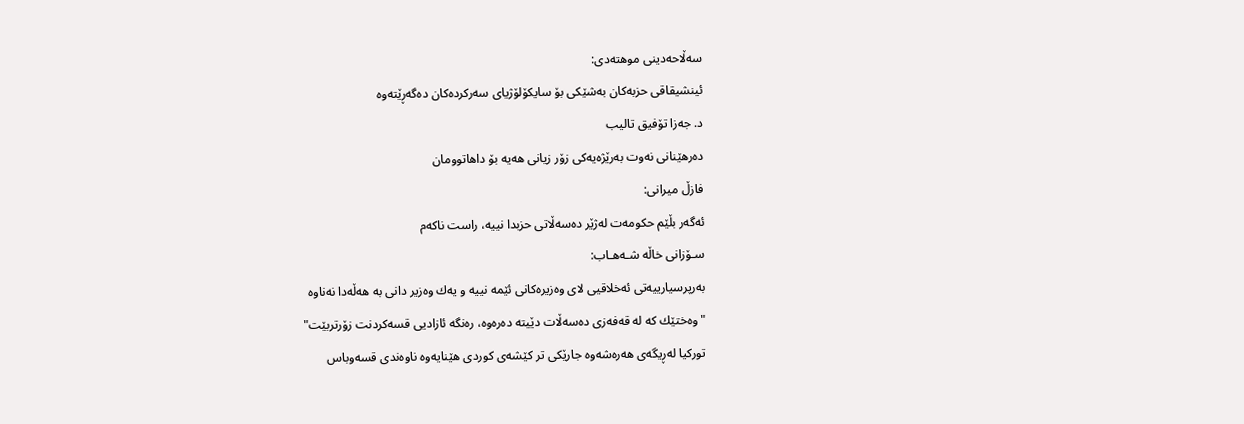سه‌ڵاحه‌دینی‌ موهته‌دی‌:
ئینشیقاقی حزبه‌كان به‌شێكی بۆ سایكۆلۆژیای سه‌ركرده‌كان ده‌گه‌ڕێته‌وه‌
د. جه‌زا تۆفیق تالیب
ده‌رهێنانی نه‌وت به‌رێژه‌یه‌كی زۆر زیانی هه‌یه‌ بۆ داهاتوومان
فازڵ‌ میرانی‌:
ئه‌گه‌ر بڵێم حكومه‌ت له‌ژێر ده‌سه‌ڵاتی‌ حزبدا نییه‌، راست ناكه‌م
سـۆزانی خاڵه‌ شـه‌هـاب:
به‌رپرسیارییه‌تی‌ ئه‌خلاقیی لای وه‌زیره‌كانی ئێمه‌ نییه‌ و یه‌ك وه‌زیر دانی به‌ هه‌ڵه‌دا نه‌ناوه‌
"وه‌ختێك كه‌ له‌ قه‌فه‌زی‌ ده‌سه‌ڵات دێیته‌ ده‌ره‌وه‌، ره‌نگه‌ ئازادیی قسه‌كردنت زۆرتربێت"
توركیا له‌ڕیگه‌ی هه‌ره‌شه‌وه‌ جارێكی تر كێشه‌ی كوردی هێنایه‌وه‌ ناوه‌ندی قسه‌وباس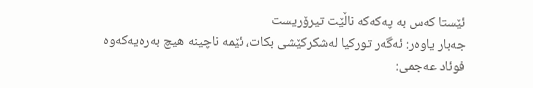ئێستا که‌س به‌ په‌که‌که‌ ناڵێت تیرۆریست
جه‌بار یاوه‌ر: ئه‌گه‌ر توركیا له‌شكركێشی بكات، ئێمه‌ ناچینه‌ هیچ به‌ره‌یه‌كه‌وه‌
فوئاد عه‌جمی: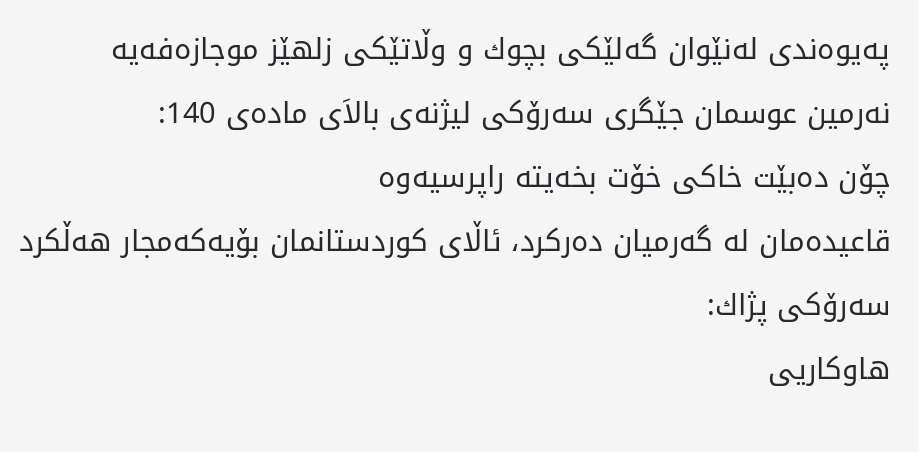په‌یوه‌ندی‌ له‌نێوان گه‌لێكی‌ بچوك ‌و وڵاتێكی‌ زلهێز موجازه‌فه‌یه‌
نه‌رمین عوسمان جێگری‌ سه‌رۆكی‌ لیژنه‌ی‌ بالاَی‌ ماده‌ی‌ 140:
چۆن ده‌بێت خاكی‌ خۆت بخه‌یته‌ راپرسیه‌وه‌
قاعیده‌مان له‌ گه‌رمیان ده‌ركرد، ئاڵای‌ كوردستانمان بۆیه‌كه‌مجار هه‌ڵكرد
سه‌رۆكی‌ پژاك:
هاوكاریی‌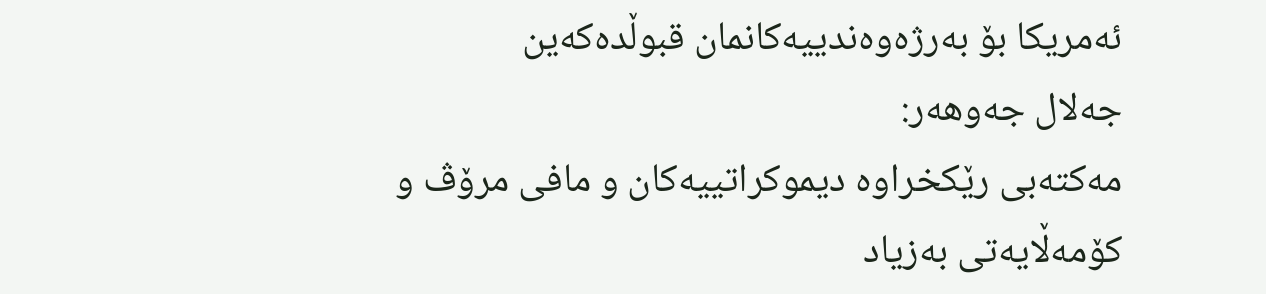ئه‌مریكا بۆ به‌رژه‌وه‌ندییه‌كانمان قبوڵده‌كه‌ین
جه‌لال جه‌وهه‌ر:
مه‌كته‌بی‌ رێكخراوه‌ دیموكراتییه‌كان و مافی‌ مرۆڤ و كۆمه‌ڵایه‌تی‌ به‌زیاد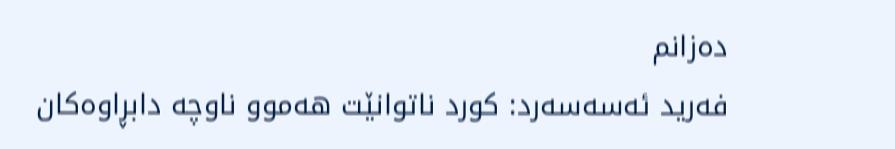ده‌زانم
فه‌رید ئه‌سه‌سه‌رد: كورد ناتوانێت هه‌موو ناوچه‌ دابڕاوه‌كان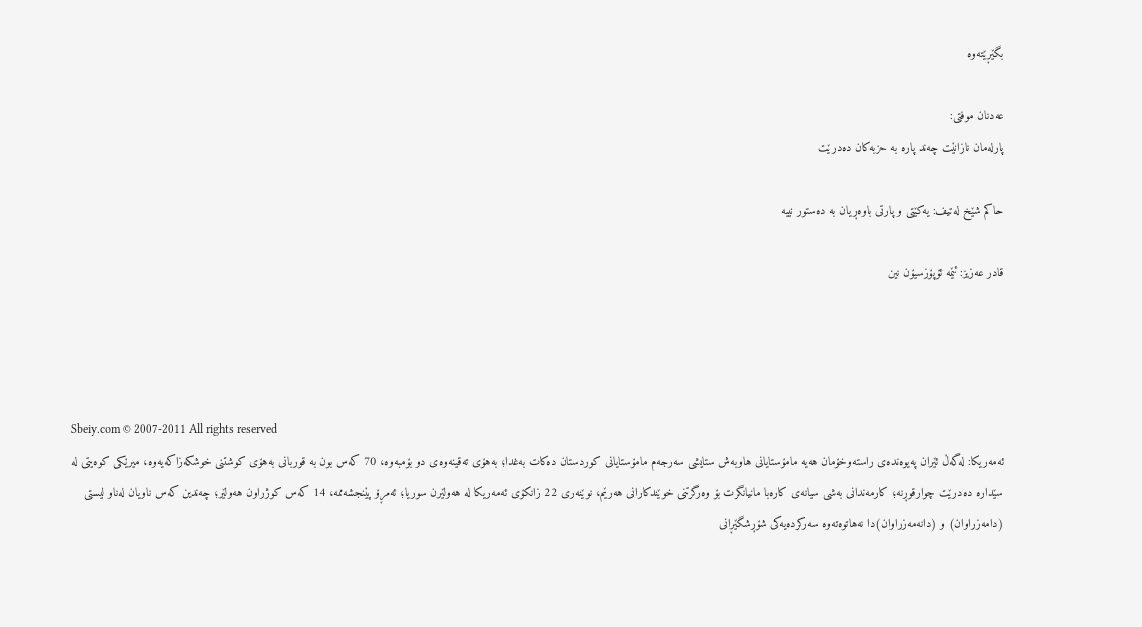بگێڕێته‌وه‌

عه‌دنان موفتی‌:
پارله‌مان نازانێت چه‌ند پاره‌ به‌ حزبه‌كان ده‌درێت

حاكم شێخ له‌تیف: یه‌كێتی‌ و پارتی‌ باوه‌ڕیان به‌ ده‌ستور نییه‌

قادر عه‌زیز: ئێمه‌ ئۆپۆزسیۆن نین




Sbeiy.com © 2007-2011 All rights reserved
ئه‌مه‌ریكا: له‌گه‌ڵ ئێران په‌یوه‌نده‌ی‌ راسته‌وخۆمان هه‌یه‌ مامۆستایانی هاوبه‌ش ستایشی سه‌رجه‌م مامۆستایانی‌ كوردستان ده‌كات به‌غدا؛ به‌هۆی ته‌قینه‌وه‌ی دو بۆمبه‌وه، 70 كه‌س بون به‌ قوربانی‌ به‌هۆی‌ كوشتنی‌ خوشكه‌زاكه‌یه‌وه‌، میرێكی كوه‌یتی‌ له‌ سێداره‌ ده‌درێت چوارقوڕنه‌؛ كارمه‌ندانی به‌شی سیانه‌ی كاره‌با مانیانگرت بۆ وه‌رگرتنی خوێندكارانی هه‌رێم، نوێنه‌ری‌ 22 زانكۆی‌ ئه‌مه‌ریكا له‌ هه‌ولێرن سوریا؛ ئه‌مڕۆ پێنجشه‌ممه‌، 14 كه‌س كوژراون هه‌ولێر؛ چه‌ندین كه‌س ناویان له‌ناو ليستى (دامه‌زراوان) و (دانه‌مه‌زراوان)دا نه‌هاتوه‌ته‌وه‌ سه‌ركرده‌یه‌كی شۆڕشگێڕانی‌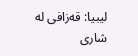لیبیا: قه‌زافی له‌ شاری‌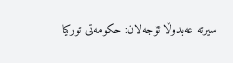سیرته‌ عه‌بدوڵا ئۆجه‌لان: حكومه‌تی‌ توركیا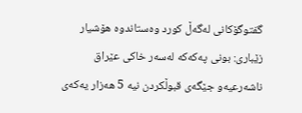گفتوگۆكانی‌ له‌گه‌ڵ كورد وه‌ستاندوه‌ هۆشیار زێباری‌: بونی په‌كه‌كه‌ له‌سه‌ر خاكی عێراق ناشه‌رعیه‌و جێگه‌ی‌ قبوڵكردن نیه‌ 5 هه‌زار یه‌كه‌ی‌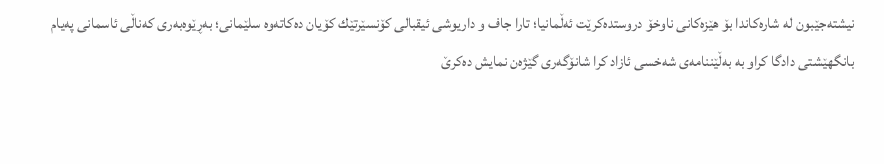نیشته‌جێبون له‌ شاره‌كاندا بۆ هێزه‌كانی ناوخۆ دروستده‌كرێت ئه‌ڵمانیا؛ تارا جاف و داریوشی‌ ئیقبالی‌ كۆنسێرتێك كۆیان ده‌كاته‌وه‌ سلێمانی؛ به‌ڕێوه‌به‌ری كه‌ناڵی ئاسمانی په‌یام بانگهێشتی دادگا کراو به‌ به‌ڵێننامه‌ی شه‌خسی ئازاد کرا شانۆگه‌ری‌ گێژه‌ن نمایش ده‌كرێ